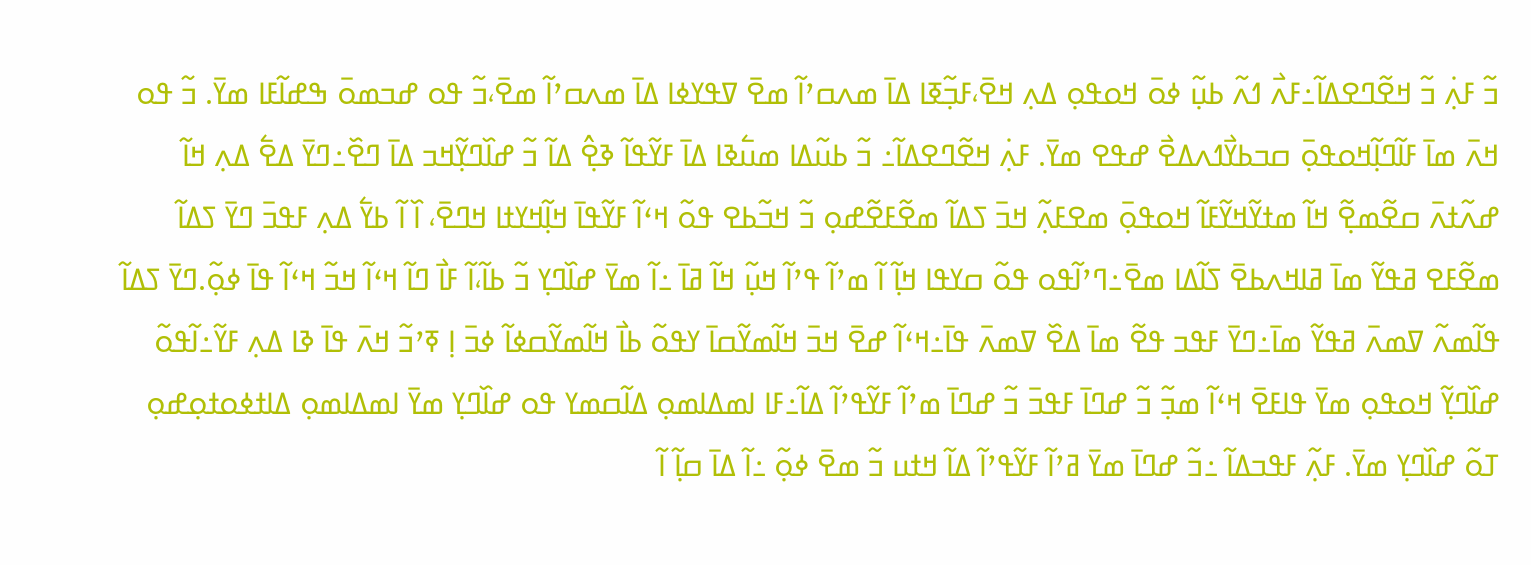ߏ߬ ߓߍ߲߭ ߏ߬ ߞߐ߬ߣߐߡߊ߬߸ߓߍ߯ ߗߍ߬ ߕߎ߲߬ ߦߋ߫ ߞߋߟߋ߲ ߡߍ߲ ߞߐ߫،ߓߏ߲߬ߧߊ ߡߊ߫ ߘߍߛߴߊ߬ ߘߐ߫ ߜߟߌߦߊ ߡߊ߫ ߘߍߛߴߊ߬ ߘߐ߫،ߏ߬ ߟߋ ߝߏߘߋ߫ ߒߝߊ߬ߓߊ ߘߌ߫. ߏ߬ ߟߋ ߞߍ߫ ߘߊ߫ ߓߊ߬ߣߊ߲߬ߞߋߟߋ߲߫ ߛߏߕߌ߯ߗߍߡߐ߯ ߝߟߐ ߘߌ߫. ߓߍ߲߭ ߞߐ߬ߣߐߡߊ߬߸ ߏ߬ ߕߎ߬ߡߊ ߘߎ߱ߢߊ ߡߊ߫ ߓߌ߬ߟߊ߬ ߢߐ߲߮ ߡߊ߬ ߏ߬ ߝߊ߰ߣߌ߲߬ߞߏ ߡߊ߫ ߣߐ߰߸ߣߌ߫ ߡߐ߱ ߡߍ߲ ߞߊ߬ ߝߍ߬ߙߍ߫ ߛߐ߬ߘߐ߲߬ ߞߊ߬ ߘߙߌ߬ߞߌ߬ߓߊ߬ ߞߋߟߋ߲߫ ߘߐߓߍ߲߬ ߞߏ߫ ߖߡߊ߬ ߘߐ߬ߓߐ߬ߝߋ߲ ߏ߬ ߞߏ߬ߕߐ ߟߋ߬ ߞߵߊ߬ ߓߌ߬ߟߊ߫ ߞߊ߲߬ߞߌߙߊ ߞߣߐ߫، ߊ߰ ߊ߬ ߕߌ߱ ߡߍ߲ ߓߟߏ߫ ߣߌ߫ ߖߡߊ߬ ߘߐ߬ߓߐ ߥߟߌ߬ ߘߊ߫ ߥߊߞߍߕߐ߫ ߖߊ߬ߡߊ ߘߐ߫߸ߣߴߊ߬ߟߋ ߟߋ߬ ߛߌߟߊ ߞߊ߲߬ ߊ߬ ߘߴߊ߬ ߟߴߊ߬ ߞߎ߲߬ ߞߊ߬ ߥߊ߫ ߸ߊ߬ ߘߌ߫ ߝߊ߰ߣߌ߲ ߏ߬ ߕߊ߬،ߊ߬ ߓߊ߯ ߣߊ߬ ߞߵߊ߬ ߞߏ߬ ߞߵߊ߬ ߟߊ߫ ߦߋ߲߬.ߣߌ߫ ߖߡߊ߬ ߟߊ߬ߘߍ߬ ߜߘߍ߫ ߥߟߌ߬ ߘߊ߫߸ߣߌ߫ ߓߟߏ ߟߐ߬ ߘߊ߫ ߡߐ߰ ߜߘߍ߫ ߟߊ߫߸ߞߵߊ߬ ߝߐ߫ ߞߏ߫ ߞߊ߬ߘߌ߬ߛߊ߫ ߌߟߋ߬ ߕߊ߯ ߞߊ߬ߘߌ߬ߛߦߊ߬ ߦߏ߫ ߊ߲ ߧߴߏ߬ ߞߍ߫ ߟߊ߫ ߢߊ ߡߍ߲ ߓߌ߬߸ߊ߬ߟߋ߬ ߝߊ߰ߣߌ߲߬ ߞߋߟߋ߲ ߘߌ߫ ߟߊߓߐ߫ ߞߵߊ߬ ߘߏ߲߬ ߏ߬ ߝߣߊ߫ ߓߟߏ߫ ߏ߬ ߝߣߊ߫ ߘߴߊ߬ ߓߌ߬ߟߴߊ߬ ߡߊ߬߸ߓߊ ߊߘߡߊߘߋ߲ ߡߊ߬ߛߘߌ ߟߋ ߝߊ߰ߣߌ߲ ߘߌ߫ ߊߘߡߊߘߋ߲ ߡߊߙߦߋߙߋ߲ߝߋ߲ ߠߋ߬ ߝߊ߰ߣߌ߲ ߘߌ߫. ߓߍ߲߬ ߓߟߏߡߊ߬ ߸ߏ߬ ߝߣߊ߫ ߘߌ߫ ߥߴߊ߬ ߓߌ߬ߟߴߊ߬ ߡߊ߬ ߞߙߎ ߏ߬ ߘߐ߫ ߦߋ߲߬ ߸ߊ߬ ߡߊ߫ ߛߊ߲߬ ߊ߬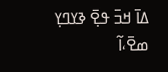ߡߊ߫ ߞߏ߫ ߟߐ߲߫ ߢߌߣߌ߲ ߘߐ߫،ߊ߬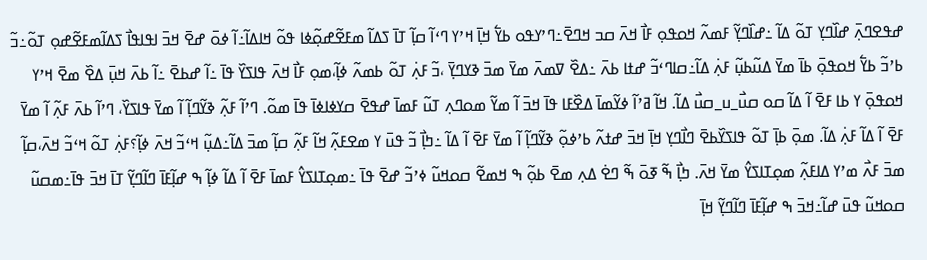ߝߟߐߣߍ߲߫ ߝߊ߰ߣߌ߲ ߠߋ߬ ߡߊ߬ ߸ߝߊ߰ߣߌ߲߬ ߓߘߍ߬ ߞߋߟߋ߲ ߓߊ߯ ߞߍ߫ ߛߏ ߞߣߐ߫߸ߣߴߌߟߋ ߕߌ߱ ߞߊ߲߫ ߞߴߌ ߣߵߊ߬ ߛߊ߲߬ ߠߊ߫ ߖߡߊ߬ ߘߓߐ߬ߝߋ߲߬ߦߊ ߟߋ߬ ߞߊߡߊ߬߸ߊ߬ ߦߋ߫ ߝߐ߫ ߞߏ߫ ߊߟߊߟߊ߯ ߖߡߊ߬ߘߓߐ߬ߝߋ߲ ߠߋ߬߸ߏ߬ ߕߴߏ߬ ߕߌ߱ ߞߋߟߋ߲߫ ߕߊ߫ ߘߌ߫ ߡߎ߬ߕߎ߲߬ ߓߍ߲߭ ߡߊ߬߸ߛߊߣߵߏ߬ ߝߙߊ ߕߍ߫ ߸ߡߐ߰ ߜߘߍ߫ ߘߌ߫ ߘߏ߫ ߢߌߣߌ߲߫ ،ߏ߬ ߓߍ߲߭ ߠߋ߬ ߕߘߍ߬ ߦߊ߲߬،ߘߋ߲ ߓߊ߯ ߞߍ߫ ߟߊߖߌ߰ ߟߊ߫ ߸ߊ߬ ߝߕߐ߫ ߸ߊ߬ ߕߍ߫ ߞߎ߲߫ ߡߐ߰ ߘߐ߫ ߞߴߌ ߞߋߟߋ߲߫ ߌ ߕߊ ߓߐ߫ ߊ߬ ߡߊ߬ ߛߋ ߛߎ߯_ߎ_ߛߎ߯ ߡߊ߬. ߞߊ߬ ߥߴߊ߬ ߦߌ߬ߘߊ߫ ߡߐ߰ߓߊ ߟߊ߫ ߞߏ߫ ߊ߬ ߘߌ߬ ߘߋߣߍ߲ ߠߎ߬ ߓߘߊ߫ ߝߟߐ߫ ߛߌߦߊߦߊ߫ ߟߊ߫ ߘߋ߬. ߣߴߊ߬ ߓߍ߲߬ ߢߌ߬ߣߊ߲߬ ߊ߬ ߘߌ߫ ߟߊߖߌ߰، ߣߴߊ߬ ߕߍ߫ ߓߍ߲߬ ߊ߬ ߘߌ߫ ߓߐ߫ ߊ߬ ߡߊ߬ ߓߍ߲߭ ߡߊ߬. ߘߋ߲߫ ߕߊ߲߫ ߠߋ߬ ߟߊߖߌ߰ߕߐ߫ ߣߊ߯ߣߌ߲ ߞߊ߲߫ ߞߏ߫ ߝߙߍ߬ ߕߴߦߋ߲߬ ߢߌ߬ߣߊ߲߬ ߊ߬ ߘߌ߫ ߓߐ߫ ߊ߬ ߡߊ߬ ߸ߤߊ߲߯ ߏ߬ ߟߎ߫ ߌ ߘߐߓߍ߲߬ ߞߊ߬ ߓߍ߲߬ ߛߊ߲߬ ߘߏ߫ ߡߊ߬߸ߡߎ߲߬ ߞߵߏ߬ ߞߍ߫ ߦߊ߲߬؟ߓߍ߲߭ ߠߋ߬ ߞߵߏ߬ ߞߍ߫،ߛߊ߲߬ ߘߏ߫ ߓߍ߯ ߘߴߌ ߡߊߓߍ߲߬ ߘߋ߲ߠߊߖߌ߮ ߘߌ߫ ߞߍ߫. ߤߊ߲߯ ߒ߬ ߧߋ߫ ߒ߬ ߣߐ߭ ߡߍ߲ ߘߐ߫ ߕߋ߲߬ ߒ ߞߘߐ߬ ߛߋߞߎ߬ ߦߴߏ߬ ߝߐ߫ ߟߊ߫ ߸ߘߋ߲ߠߊߖߌ߮ ߓߘߊ߫ ߓߐ߫ ߊ߬ ߡߊ߬ ߦߊ߲߬ ߒ ߝߊ߲߬ߓߊ߫ ߣߊ߬ߣߌ߲߬ ߠߊ߫ ߞߏ߫ ߟߊ߫߸ߘߛߎ߬ ߛߋߞߎ߬ ߟߎ߫ ߝߊ߬߸ߞߏ߫ ߒ ߝߊ߲߬ߓߊ߫ ߣߊ߬ߣߌ߲߬ ߞߊ߲߫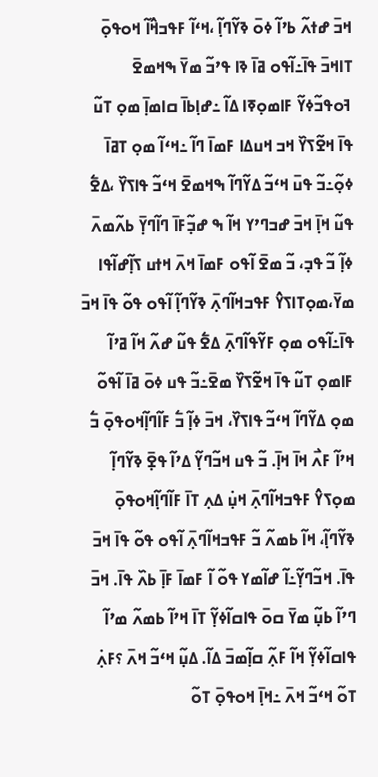ߞߏ߫ ߝߙߍ߬ ߕߴߊ߬ ߦߋ߫ ߢߌ߬ߣߊ߲߬ ،ߞߵߊ߬ ߓߟߏߞ߮ߊ߬ ߞߋߟߋ߲߫ ߠߊߞߏ߫ ߟߊ߫߸ߊ߬ߟߋ ߥߊ߫ ߢߊ ߟߴߏ߬ ߘߌ߫ ߒߞߘߐ߫ ߔߋߟߏ߬ߦߌ߬ ߓߊߘߋ߲ߧߊ ߡߊ߬ ߸ߝߊ߲ߕߊ߫ ߛߊߘߊ߲߫ ߘߋ߲ ߠߎ߬ ߟߊ߫ ߞߐ߬ߖߌ߰ ߞߏ ߞߎߡߊ ߓߘߊ߫ ߣߊ߬ ߸ߞߵߊ߬ ߘߋ߲ ߠߥߊ߫ ߦߋ߲߬߸ߏ߬ ߟߎ߫ ߞߵߏ߬ ߡߌ߬ߣߊ߬ ߒߞߘߐ߫ ߞߵߏ߬ ߟߊߖߌ߰ ،ߡߐ߱ ߟߎ߬ ߞߊ߲߫ ߞߏ߫ ߝߏߣߴߌ ߞߊ߬ ߒ ߝߏ߲߬ߓߊ߫ ߣߊ߬ߣߌ߲߫ ߕߍ߬ߘߍ߫ ߦߊ߲߬ ߏ߬ ߟߏ߲، ߏ߬ ߘߐ߫ ߊ߬ߟߋ ߓߘߊ߫ ߞߍ߫ ߞߙߎ ߖߊ߲߬ߝߊ߬ߟߊ ߘߌ߫،ߘߋ߲ߠߊߖߌ߮ ߓߟߏߞߊ߬ߣߍ߲߫ ߢߌ߬ߣߊ߲߬ ߊ߬ߟߋ ߟߋ߬ ߟߊ߫ ߞߏ߫ ߟߊ߫߸ߊ߬ߟߋ ߘߋ߲ ߓߌ߬ߟߊ߬ߣߍ߲߫ ߡߐ߱ ߟߎ߬ ߝߍ߬ ߞߊ߬ ߥߴߊ߬ ߓߊߘߋ߲ ߠߎ߬ ߟߊ߫ ߞߐ߬ߖߌ߰ ߘߐ߫߸ߏ߬ ߟߎ ߦߋ߫ ߥߊ߫ ߊ߬ߟߋ߬ ߘߋ߲ ߡߌ߬ߣߊ߬ ߞߵߏ߬ ߟߊߖߌ߰، ߞߏ߫ ߦߊ߲߬ ߏ߱ ߓߊ߬ߣߊ߲߬ߞߋߟߋ߲߫ ߏ߱ ߞߴߊ߬ ߓߍ߯ ߞߊ߫ ߞߊ߲߫. ߏ߬ ߟߎ ߞߏ߬ߣߌ߲߬ ߡߴߊ߬ ߟߐ߲߫ ߢߌ߬ߣߊ߲߬ ߘߋ߲ߖߌ߮ ߓߟߏߞߊ߬ߣߍ߲߫ ߞߎ߲߭ ߡߍ߲ ߠߊ߫ ߓߊ߬ߣߊ߲߬ߞߋߟߋ߲߫ ߢߌ߬ߣߊ߲߬، ߞߊ߬ ߕߘߍ߬ ߏ߬ ߓߟߏߞߊ߬ߣߍ߲߫ ߊ߬ߟߋ ߟߋ߬ ߟߊ߫ ߞߏ߫ ߟߊ߫. ߞߏ߬ߣߌ߲߬߸ߊ߬ ߝߊ߬ߘߌ ߟߋ߬ ߊ߬ ߓߘߊ߫ ߓߊ߲߫ ߕߍ߰ ߟߊ߫. ߞߏ߫ ߣߴߊ߬ ߕߎ߲߬ ߘߌ߫ ߛߋ߫ ߟߊߛߊ߬ߦߌ߲߬ ߠߊ߫ ߞߴߊ߬ ߕߘߍ߬ ߘߴߊ߬ ߟߊߛߊ߬ߦߌ߲߬ ߞߊ߬ ߓߍ߲߬ ߛߊ߲߬ߘߏ߫ ߡߊ߬. ߡߎ߲߬ ߞߵߏ߬ ߞߍ߫ ؟ߓߍ߲߭ ߠߋ߬ ߞߵߏ߬ ߞߍ߫ ߸ߞߊ߲߫ ߞߋߟߋ߲߫ ߠߋ߬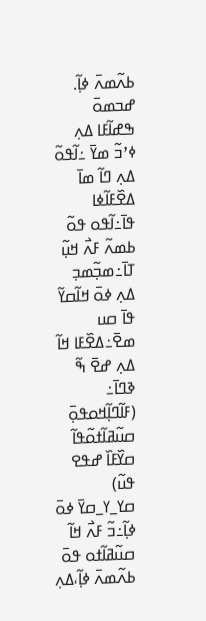ߕߍ߬ߘߍ߫ ߦߊ߲߬. ߝߏߘߋ߫ ߒߝߊ߬ߓߊ ߡߍ߲ ߦߴߏ߬ ߘߌ߫ ߸ߊ߬ߟߋ߬ ߡߍ߲ ߣߊ߬ ߘߊ߫ ߡߐ߰ߓߊ߬ߦߊ ߟߊ߫߸ߊ߬ߟߋ ߟߋ߬ ߕߘߍ߬ ߓߍ߯ ߞߎ߲߬ ߠߊ߫߸ߘߏ߲߬ߘߏ߲ ߡߍ߲ ߦߋ߫ ߞߊ߬ߛߌ߬ ߟߊ߫ ߛߎ ߘߐ߫߸ߡߐ߰ߓߊ ߞߊ߬ ߡߍ߲ ߝߐ߫ ߒ߬ ߢߣߊ߫߸
(ߓߊ߬ߣߊ߲߬ߞߋߟߋ߲߫ ߛߎ߬ߥߊ߬ߙߋ߬ߟߊ߬ ߛߌ߰ߓߊ߰ ߝߟߐ ߟߎ߬) ߛߌ_ߌ_ߛߌ߫ ߦߋ߫ ߦߊ߲߬߸ߏ߬ ߓߍ߯ ߞߊ߬ ߛߎ߬ߥߊ߬ߙߋ ߟߋ߫ ߕߍ߬ߘߍ߫ ߦߊ߲߬،ߡߍ߲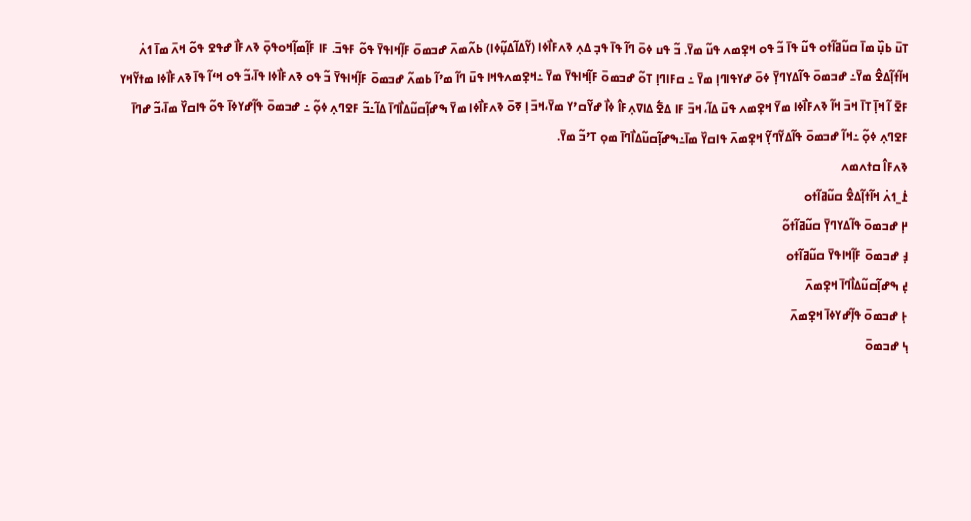ߠߎ߫ ߕߎ߲߰ ߘߊ߫ ߛߎ߬ߥߊ߬ߙߋ ߟߎ߬ ߟߊ߫ ߏ߬ ߟߋ ߞߐ߲ߘߍ ߟߎ߬ ߘߌ߫. ߏ߬ ߟߎ ߦߋ߫ ߣߊ߬ ߟߊ߫ ߟߏ߲ ߡߍ߲ ߢߍߓߊ߯ߦߊ (ߌ߬ߡߊ߬ߡߎ߲߬ߦߊ) ߕߍ߬ߘߍ߫ ߝߏߘߋ߫ ߓߊ߲߬ߞߊߟߌ߫ ߟߋ߬ ߓߟߏ߫. ߓߊ ߓߊ߲߬ߘߊ߲߬ߞߋߟߋ߲߫ ߢߍߓߊ߯ ߝߟߐ ߟߋ߬ ߞߍ߫ ߘߊ߫ ߗߍ߭ ߞߊ߬ߙߊ߲߬ߡߐ߮ ߘߌ߫߸ ߝߏߘߋ߫ ߟߊ߬ߡߌߣߌ߲߫ ߦߋ߫ ߝߌߟߊߣߊ߲ ߘߌ߫ ߸ ߛߓߊߣߊ߲ ߠߋ߬ ߝߏߘߋ߫ ߓߊ߲߬ߞߊߟߌ߫ ߘߌ߫ ߸ߞߐ߲ߘߍߟߞߊ ߟߎ߫ ߣߊ߬ ߘߴߊ߬ ߕߘߍ߬ ߝߏߘߋ߫ ߓߊ߲߬ߞߊߟߌ߫ ߏ߬ ߟߋ ߢߍߓߊ߯ߦߊ ߟߊ߫،ߏ߬ ߟߋ ߞߵߊ߬ ߟߊ߫ ߢߍߓߊ߯ߦߊ ߘߙߌ߬ߞߌ ߓߐ߫ ߊ߬ ߞߊ߲߫ ߠߊ߫ ߞߏ߫ ߞߊ߬ ߢߍߓߊ߯ߦߊ ߘߌ߫ ߞߐ߲ߘߍ ߟߎ߫ ߡߊ߬، ߞߏ߫ ߓߊ ߡߐ߱ ߡߊߜߍ߲ߓߊ߮ ߦߊ߯ ߝߌ߬ߛߴߌ ߘߌ߫،ߞߏ߫ ߊ߲ ߧߋ߫ ߢߍߓߊ߯ߦߊ ߘߌ߫ ߒߝߊ߲߬ߛߎ߬ߡߊ߯ߣߊ߫ ߡߊ߬߸ߏ߬ ߓߐߣߍ߲ ߦߋ߲߬ ߸ ߝߏߘߋ߫ ߟߊ߲߬ߝߌߦߊ߫ ߟߋ߬ ߟߊߛߌ߰ ߘߊ߫،ߏ߬ ߝߣߊ߫ ߓߐߣߍ߲ ߦߋ߲߬ ߸ߞߊ߬ ߝߏߘߋ߫ ߟߊ߬ߡߌ߬ߣߌ߲߬ ߞߐ߲ߘߍ߫ ߟߊߛߌ߰ ߘߊ߫߸ߒߝߊ߲߬ߛߎ߬ߡߊ߯ߣߊ߫ ߘߋ߲ ߠߴߏ߬ ߘߌ߫.
ߢߍߓߊ߮ ߛߙߍߘߍ
߁߭_ߗߍ߭ ߞߊ߬ߙߊ߲߬ߡߐ߮ ߛߎ߬ߥߊ߬ߙߋ
߂߲ ߝߏߘߋ߫ ߟߊ߬ߡߌߣߌ߲߫ ߛߎ߬ߥߊ߬ߙߋ߬
߃߲ ߝߏߘߋ߫ ߓߊ߲߬ߞߊߟߌ߫ ߛߎ߬ߥߊ߬ߙߋ
߄߲ ߒߝߊ߲߬ߛߎ߬ߡߊ߯ߣߊ߫ ߞߐ߲ߘߍ߫
߅߲ ߝߏߘߋ߫ ߟߊ߲߬ߝߌߦߊ߫ ߞߐ߲ߘߍ߫
߆߲ ߝߏߘߋ߫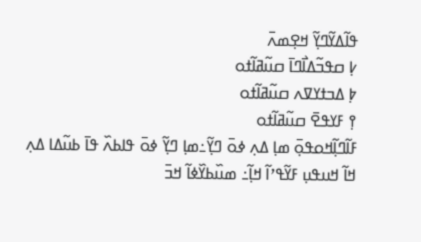ߟߊ߬ߡߌ߬ߣߌ߲߬ ߞߐ߲ߘߍ߫
߇߲ ߛߟߏ߬ߡߊ߯ߣߊ߫ ߛߎ߬ߥߊ߬ߙߋ
߈߲ ߡߏߙߌߜߍ ߛߎ߬ߥߊ߬ߙߋ
߉߲ ߓߌߟߐ߫ ߛߎ߬ߥߊ߬ߙߋ
ߓߊ߬ߣߊ߲߬ߞߋߟߋ߲߫ ߘߊ߲ ߡߍ߲ ߦߋ߫ ߣߌ߲߬߸ߘߊ߲ ߣߌ߲߬ ߦߋ߫ ߟߊߕߍ߰ ߟߊ߫ ߕߎ߬ߡߊ ߡߍ߲ ߞߊ߬ ߞߎߟߎ߲ ߓߌ߬ߟߴߊ߬ ߞߊ߲߬߸ ߘߎ߰ߕߌ߰ߦߊ߬ ߞߏ߫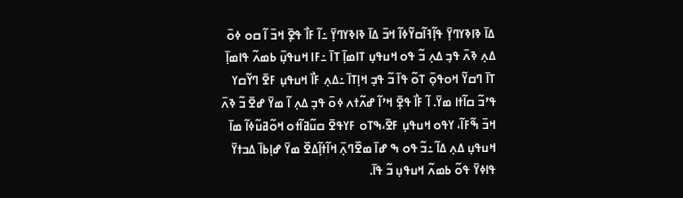ߡߊ߫ ߢߊߢߌߣߌ߲߫ ߟߊ߲߬ߔߊ߬ߛߌ߬ߦߊ߬ ߞߏ߫ ߡߊ߫ ߢߊߢߌߣߌ߲߫ ߸ߊ߬ ߓߊ߯ ߟߐ߲߫ ߞߏ߫ ߊ߬ ߛߋ ߦߋ߫ ߡߍ߲ ߢߍ߫ ߟߏ߲ ߡߍ߲ ߏ߬ ߟߋ ߞߎߟߎ߲ ߠߊߘߊ߲߫ ߠߊ߫ ߸ߓߊ ߞߎߟߎ߲߫ ߕߘߍ߬ ߟߊߘߊ߲߫ ߠߊ߫ ߣߛߌ߬ ߞߋߟߋ߲߫ ߠߋ߬ ߟߊ߫ ߏ߬ ߟߏ߲ ߞߊ߲ߠߊ߫ ߸ߡߍ߲ ߓߊ߯ ߞߎߟߎ߲ ߓߐ߫ ߣߌ߬ߛߌ ߟߴߏ߬ ߛߊ߬ߙߊ ߘߌ߫. ߊ߬ ߓߊ߯ ߟߐ߲߫ ߞߴߊ߬ ߝߍ߬ߙߍ ߦߋ߫ ߟߏ߲ ߡߍ߲ ߊ߬ ߘߌ߫ ߝߐ߫ ߏ߬ ߢߍ߫ ߞߏ߫ ߒ߬ߓߊ߬، ߌߟߋ ߞߎߟߎ߲ ߓߐ߫،ߒߠߋ ߓߌߟߐ߫ ߛߎ߬ߥߊ߬ߙߋ ߞߋ߬ߥߎ߬ߦߊ߬ ߘߊ߫ ߞߎߟߎ߲ ߡߍ߲ ߡߊ߬ ߸ߏ߬ ߟߋ ߒ ߝߊ߫ ߘߐ߰ߣߍ߲߫ ߞߊ߬ߙߊ߲߬ߡߐ߰ ߘߌ߫ ߝߊ߲ߕߊ߫ ߡߏߙߌ߫ ߟߊߦߌ߫ ߟߋ߬ ߕߘߍ߬ ߞߎߟߎ߲ ߏ߬ ߟߊ߫.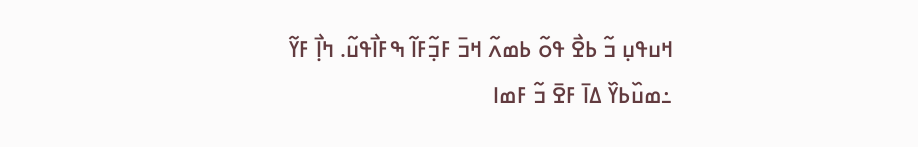ߞߎߟߎ߲ ߏ߬ ߕߐ߯ ߟߋ߬ ߕߘߍ߬ ߞߏ߫ ߓߏ߲߬ߓߊ߬ ߒߓߊ߯ߟߎ߬. ߤߊ߲߯ ߓߌ߬ ߸ߘߎ߰ߕߌ߰ ߡߊ߫ ߓߐ߫ ߏ߬ ߓߘߊ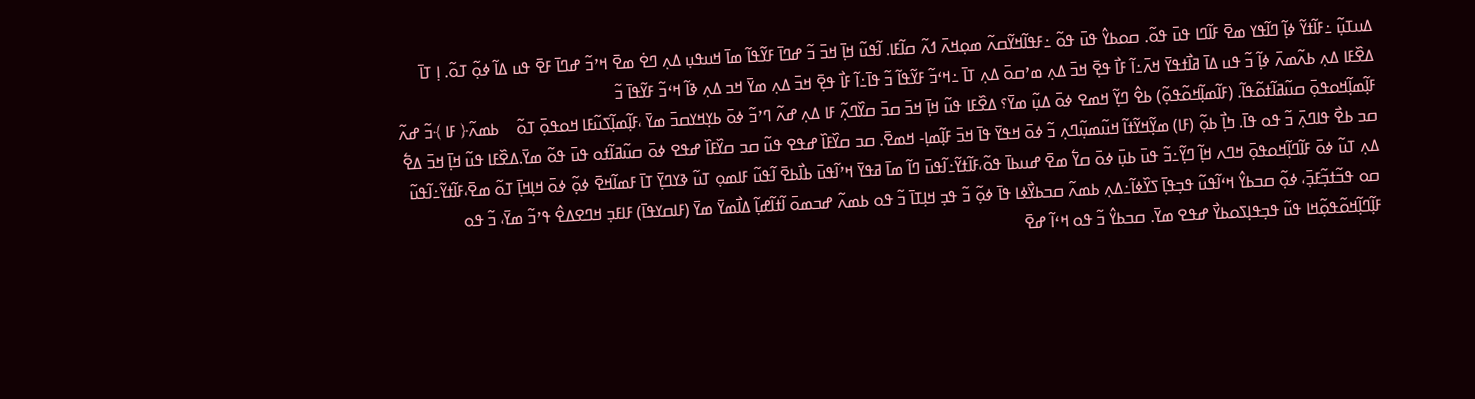ߡߎߠߎ߲߬ ߸ߓߊ߬ߙߌ߬ ߦߊ߲߬ ߣߊ߬ߟߌ ߘߐ߫ ߓߊ߬ߣߊ ߟߎ߫ ߟߋ߬. ߛߋߕߌ߮ ߟߎ߫ ߟߋ߬ ߸ߓߟߊ߬ߞߌ߬ߛߍ߬ ߘߋ߲ߞߍ߫ ߗߍ߬ ߛߊ߬ߓߊ. ߊ߬ߟߎ߬ ߞߊ߲߫ ߞߏ߫ ߏ߬ ߝߣߊ߫ ߓߌ߬ߟߊ߬ ߘߊ߫ ߞߎߟߎ߲ ߡߍ߲ ߣߐ߭ ߘߐ߫ ߞߴߏ߬ ߝߣߊ߫ ߓߐ߫ ߟߎ ߡߊ߬ ߦߋ߲߬ ߠߋ߬. ߊ߲ ߠߊ߫ ߡߐ߰ߓߊ ߡߍ߲ ߕߍ߬ߘߍ߫ ߦߊ߲߬ ߏ߬ ߟߎ ߡߊ߫ ߥߊ߯ߙߟߌ߫ ߞߍ߫߸ߊ߬ ߓߊ߯ ߟߐ߲߫ ߞߏ߫ ߡߍ߲ ߘߴߛߋ߫ ߡߍ߲ ߠߊ߫ ߸ߞߵߏ߬ ߓߌ߬ߟߊ߬ ߏ߬ ߟߊ߫߸ߊ߬ ߓߊ߯ ߟߐ߲߫ ߞߏ߫ ߡߍ߲ ߘߌ߫ ߞߏ ߡߍ߲ ߢߊ߬ ߞߵߏ߬ ߓߌ߬ߟߊ߫ ߏ߬
ߓߊ߲߬ߘߊ߲߬ߞߋߟߋ߲߫ ߛߎ߬ߥߊ߬ߙߋ߬ߟߊ߬. (ߓߊ߬ߘߊ߲߬ߞߋ߬ߟߋ߲߬) ߕߐ߮ ߣߌ߲߬ ߞߘߐ ߦߋ߫ ߡߎ߲߬ ߘߌ߫؟ ߡߐ߰ߓߊ ߟߎ߬ ߞߊ߲߫ ߞߏ߫ ߛߏ߫ ߛߌ߰ߣߍ߲߬ ߓߊ ߡߍ߲ ߝߍ߬ ߣߴߏ߬ ߦߋ߫ ߕߌ߲ߞߌߛߏ߫ ߘߌ߫ ،ߓߊ߲߬ߘߊ߲߬ߖߎ߬ߓߊ ߞߋߟߋ߲߫ ߠߋ߬    ߕߘߍ߬﴿ ߓߊ ﴾ߏ߬ ߝߍ߬ ߛߏ ߕߐ߯ ߟߊߣߍ߲߫ ߏ߬ ߟߋ ߟߊ߫. ߤߊ߲߯ ߕߋ߲߬ (ߓߊ) ߘߌ߲߬ߞߌ߬ߙߊ߬ ߞߎ߬ߘߎ߲߬ߣߍ߲ ߏ߬ ߦߋ߫ ߞߟߌ߫ ߟߊ߫ ߞߏ߫ ߓߊ߲߬ߘߊ߲- ߞߘߐ߫. ߛߏ ߛߌ߰ߓߊ߰ ߝߟߐ ߟߎ߬ ߛߏ ߛߌ߰ߓߊ߰ ߝߟߐ ߦߋ߫ ߛߎ߬ߥߊ߬ߙߋ ߟߎ߫ ߟߋ߬ ߘߌ߫.ߡߐ߰ߓߊ ߟߎ߬ ߞߊ߲߫ ߞߏ߫ ߡߐ߱ ߡߍ߲ ߠߎ߬ ߦߋ߫ ߓߊ߬ߣߊ߲߬ߞߋߟߋ߲߫ ߞߣߍ ߞߊ߲߬ ߣߌ߲߬߸ߏ߬ ߟߎ߫ ߕߎ߲߫ ߦߋ߫ ߛߌ߱ ߘߐ߫ ߝߎߕߊ߫ ߟߋ߬،ߓߊ߬ߙߌ߬߸ߊ߬ߟߎ߫ ߣߊ߬ ߘߊ߫ ߥߟߌ߫ ߞߴߊ߬ߟߎ߫ ߕߊ߯ߕߐ߫ ߊ߬ߟߎ߬ ߓߊߘߋ߲ ߠߎ߬ ߢߌߣߌ߲߫ ߠߊ߫ ߓߘߊ߬ߞߐ߫ ߦߋ߲߬ ߦߋ߫ ߞߊ߲ߞߊ߲߫ ߠߋ߬ ߘߐ߫،ߓߊ߬ߙߌ߬߸ߊ߬ߟߎ߬ ߛߋ ߟߏ߬ߙߏ߲߬ߓߏ߲߫، ߦߋ߲߬ ߛߏߕߌ߮ ߞߵߊ߬ߟߎ߬ ߟߏ߲ߟߊ߲߫ ߖߌ߰ߦߊ߬߸ߡߍ߲ ߕߘߍ߬ ߛߏߕߌ߯ߦߊ ߟߊ߫ ߦߋ߲߬ ߏ߬ ߟߏ߲ ߞߊ߲ߠߊ߫ ߏ߬ ߟߋ ߕߘߍ߬ ߝߏߘߋ߫ ߊ߬ߙߊ߬ߝߊ߲߬ ߡߊ߯ߘߌ߫ ߘߌ߫ (ߓߊߛߌߟߊ߫) ߓߊߓߏ߲ ߞߣߐߡߐ߮ ߟߴߏ߬ ߘߌ߫، ߏ߬ ߟߋ ߓߊ߲߬ߣߊ߲߬ߞߋ߬ߟߋ߲߬ߞߊ ߟߎ߬ ߟߏ߲ߟߊ߲ߖߋߕߌ߯ ߝߟߐ ߘߌ߫. ߛߏߕߌ߮ ߏ߬ ߟߋ ߞߵߊ߬ ߝߐ߫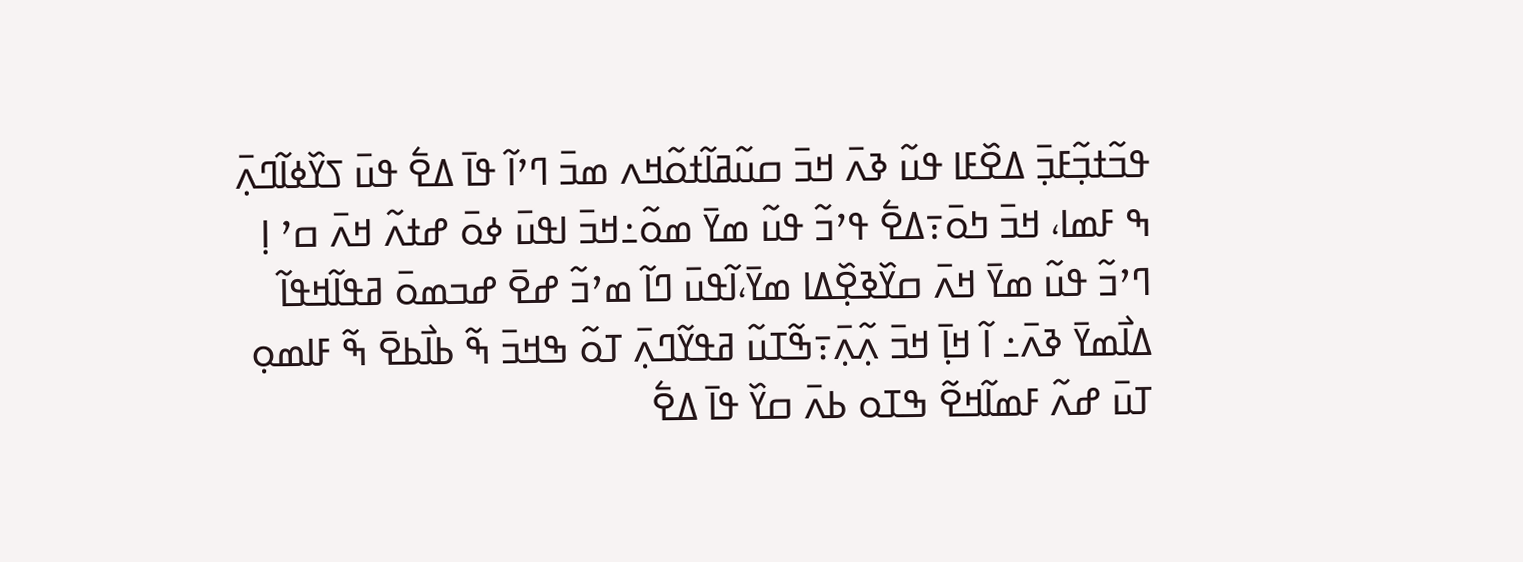ߟߏ߬ߙߏ߲߬ߓߏ߲߫ ߡߐ߰ߓߊ ߟߎ߬ ߢߍ߫ ߞߏ߫ ߛߎ߬ߥߊ߬ߙߋ߬ߞߍ ߘߏ߫ ߣߴߊ߬ ߟߊ߫ ߡߐ߱ ߟߎ߫ ߖߌ߰ߦߊ߬ߣߍ߲߫ ߒ ߓߘߊ، ߞߏ߫ ߤߋ߫߹ߡߐ߱ ߟߴߏ߬ ߟߎ߬ ߘߌ߫ ߘߋ߬߸ߞߏ߫ ߊߟߎ߫ ߦߋ߫ ߝߙߍ߬ ߞߍ߫ ߛߴ ߊ߲ ߣߴߏ߬ ߟߎ߬ ߘߌ߫ ߞߍ߫ ߛߌ߰ߢߐ߲߰ߡߊ ߘߌ߫،ߊ߬ߟߎ߫ ߣߊ߬ ߘߴߏ߬ ߝߐ߫ ߝߏߘߋ߫ ߥߟߊ߬ߞߟߊ߬ ߡߊ߯ߘߌ߫ ߢߍ߫߸ ߊ߬ ߞߊ߲߫ ߞߏ߫ ߍ߲߬ߍ߲߫߹ߒ߬ߠߎ߬ ߥߟߌ߬ߣߍ߲߫ ߠߋ߬ ߒߞߏ߫ ߒ߬ ߕߊ߯ߕߐ߫ ߒ߬ ߓߊߘߋ߲ ߠߎ߫ ߝߍ߬ ߓߘߊ߬ߞߐ߬ ߒߠߋ ߕߍ߫ ߛߌ߰ ߟߊ߫ ߡߐ߱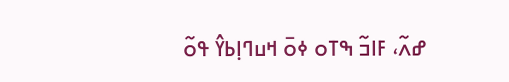ߝߍ߬، ߓߊߏ߬ ߒߠߋ ߦߋ߫ ߞߎߣߊ߲ߕߌ߮ ߟߋ߬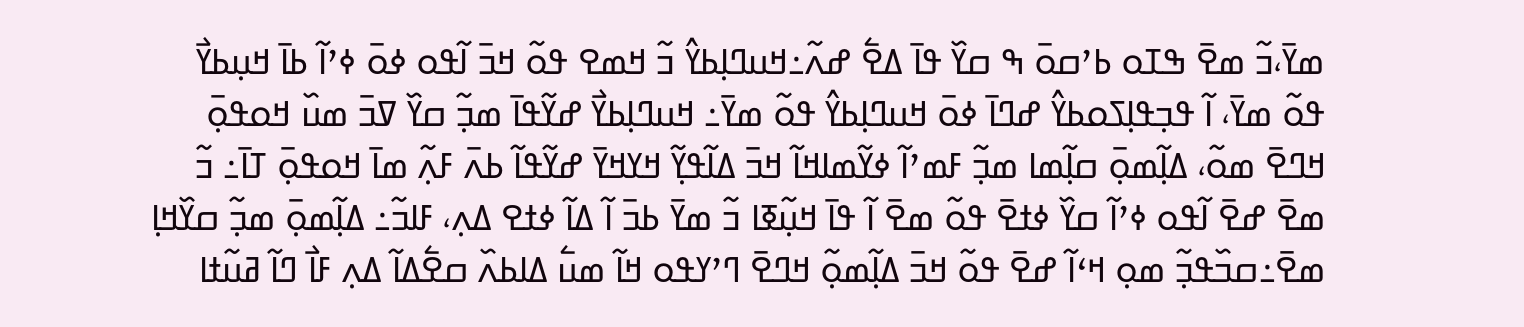ߘߌ߫،ߏ߬ ߘߐ߫ ߒߠߋ ߕߴߛߋ߫ ߒ ߛߌ߰ ߟߊ߫ ߡߐ߱ ߝߍ߬߸ߞߎߣߊ߲ߕߌ߮ ߏ߬ ߞߘߐ ߟߋ߬ ߞߏ߫ ߊ߬ߟߋ ߦߋ߫ ߦߴߊ߬ ߕߊ߫ ߞߎ߲ߕߌ߯ ߟߋ߬ ߘߌ߫، ߊ߬ ߟߏ߲ߟߊ߲ߖߋߕߌ߮ ߝߣߊ߫ ߦߋ߫ ߞߎߣߊ߲ߕߌ߮ ߟߋ߬ ߘߌ߫߸ ߞߎߣߊ߲ߕߌ߯ ߝߌ߬ߟߊ߫ ߘߏ߲߬ ߛߌ߰ ߜߏ߫ ߘߎ߰ ߞߋߟߋ߲߫ ߞߣߐ߫ ߘߋ߬، ߡߊ߲߬ߘߋ߲߫ ߛߊ߲߬ߘߊ ߘߏ߲߬ ߓߘߴߊ߬ ߦߌ߬ߘߊߞߊ߬ ߞߏ߫ ߡߊ߬ߟߌ߲߬ ߞߌߞߌ߫ ߝߌ߬ߟߊ߬ ߕߍ߫ ߓߍ߲߬ ߘߊ߫ ߞߋߟߋ߲߫ ߠߊ߫߸ ߏ߬ ߘߐ߫ ߝߐ߫ ߊ߬ߟߋ ߦߴߊ߬ ߛߌ߰ ߦߙߐ߫ ߟߋ߬ ߘߐ߫ ߊ߬ ߟߊ߫ ߞߎ߲߬ߧߊ ߏ߬ ߘߌ߫ ߕߏ߫ ߊ߬ ߡߊ߬ ߦߙߐ ߡߍ߲، ߓߊߏ߬߸ ߡߊ߲߬ߘߋ߲߫ ߘߏ߲߬ ߛߌ߰ߞߊ߲ ߘߐ߫߸ߛߏ߰ߟߏ߲߬ ߘߋ߲ ߞߵߊ߬ ߝߐ߫ ߟߋ߬ ߞߏ߫ ߡߊ߲߬ߘߋ߲߬ ߞߣߐ߫ ߣߴߌߟߋ ߞߊ߬ ߘߎ߱ ߡߊߕߍ߰ ߛߐ߱ߡߊ߬ ߡߍ߲ ߓߊ߯ ߣߊ߬ ߥߎ߬ߙߊ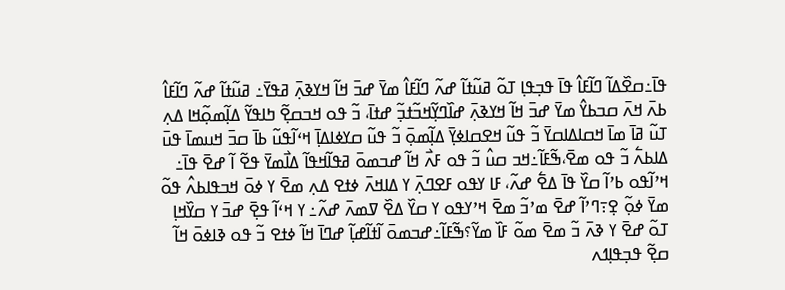ߟߊ߫߸ߛߐ߰ߡߊ߬ ߣߊ߬ߓߊ߮ ߟߊ߫ ߟߏ߲ߟߊ߲ ߠߋ߬ ߥߎ߬ߙߊ߬ ߝߍ߬ ߣߊ߬ߓߊ߮ ߘߌ߫ ߝߏ߫ ߞߊ߬ ߞߌߢߍ߲߫ ߥߟߌ߫߸ ߥߎ߬ߙߊ߬ ߝߍ߬ ߣߊ߬ߓߊ߮ ߕߍ߫ ߞߍ߫ ߛߏߕߌ߮ ߘߌ߫ ߝߏ߫ ߞߊ߬ ߞߌߢߍ߲߫ ߝߊ߰ߣߌ߲߬ߞߏ߬ߙߏ߲߬ ߝߙߊ߫، ߏ߬ ߟߋ ߞߏߛߐ߲߬ ߤߊߟߌ߬ ߡߊ߲߬ߘߋ߲߬ߞߊ ߡߍ߲ ߠߎ߬ ߥߊ߫ ߘߊ߫ ߞߛߊߡߊߛߌ߫ ߏ߬ ߟߎ߬ ߞߐߛߊߦߌ߲߫ ߡߊ߲߬ߘߋ߲߫ ߏ߬ ߟߎ߬ ߛߌߦߊߡߊ߲߫ ߞߵߊ߬ߟߎ߬ ߕߊ߫ ߛߏ߫ ߞߎߘߊ߫ ߟߎ߫ ߡߊߕߍ߱ ߏ߬ ߟߋ ߘߐ߫،ߒ߬ߓߊ߬߸ߞߏ ߛߎ߮ ߏ߬ ߟߋ ߓߍ߯ ߞߊ߬ ߝߏߘߋ߫ ߥߟߊ߬ߞߟߊ߬ ߡߊ߯ߘߌ߫ ߟߐ߬ ߊ߬ ߝߐ߫ ߟߊ߫߸ ߞߴߊ߬ߟߋ ߕߴߊ߬ ߛߌ߰ ߟߊ߫ ߡߐ߱ ߝߍ߬، ߓߊ ߌߟߋ ߓߐߣߍ߲߫ ߌ ߡߊߞߍ߫ ߦߙߐ ߡߍ߲ ߘߐ߫ ߌ ߦߋ߫ ߞߏߟߊߕߍ߮ ߟߋ߬ ߘߌ߫ ߦߋ߲߬ ߐ߲߹ߣߴߊ߬ ߝߐ߫ ߘߴߏ߬ ߘߐ߫ ߞߴߌߟߋ ߌ ߛߌ߰ ߡߐ߰ ߜߘߍ߫ ߝߍ߬߸ ߌ ߞߵߊ߬ ߟߐ߲߫ ߝߏ߫ ߌ ߛߌ߰ߞߊ߲ ߠߋ߬ ߝߐ߫ ߌ ߢߍ߫ ߏ߬ ߘߐ߫ ߘߋ߬ ߓߊ߰ ߘߌ߬؟ߒ߬ߓߊ߬߸ߝߏߘߋ߫ ߊ߬ߙߊ߬ߝߊ߲߬ ߝߣߊ߫ ߞߊ߬ ߦߙߐ ߏ߬ ߟߋ ߢߊߦߋ߫ ߞߊ߬ ߛߐ߲߬ ߟߏ߲ߟߊ߲ߗߍ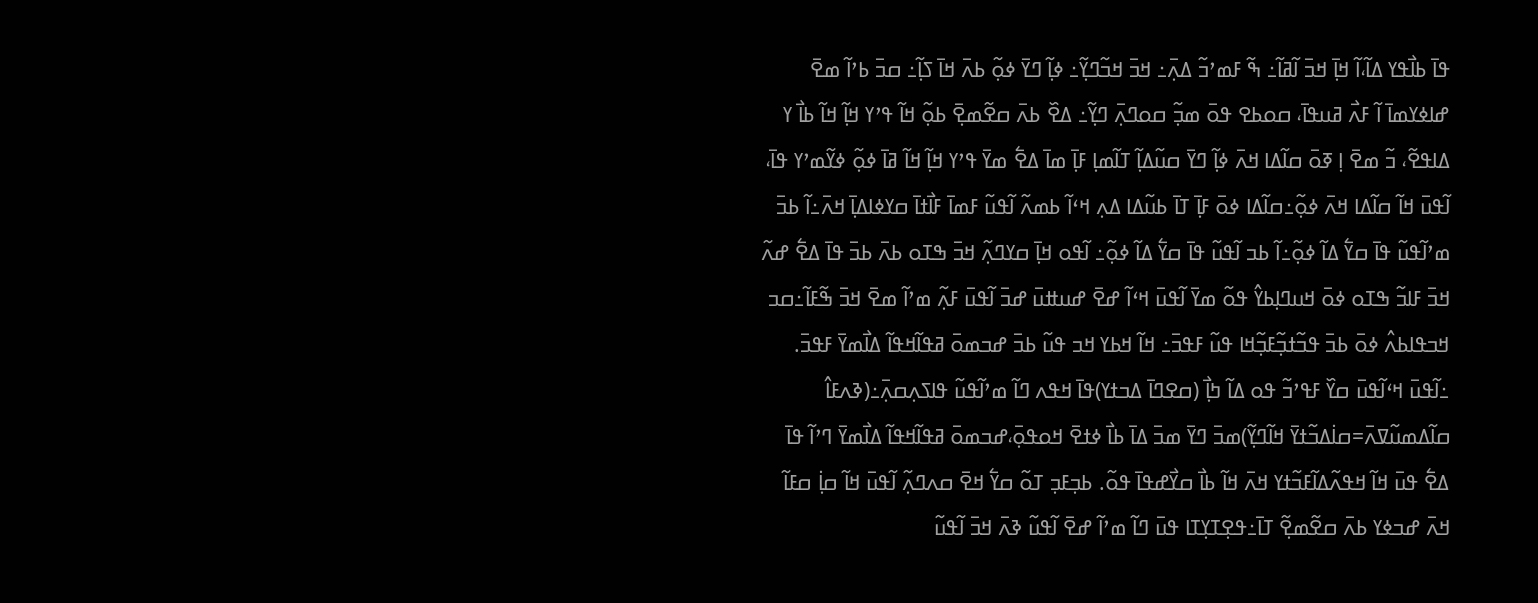ߟߊ߫ ߕߊ߯ߟߌ ߡߊ߬،ߊ߬ ߞߊ߲߫ ߞߏ߫ ߊ߬ߥߊ߬߸ ߒ߬ ߓߘߴߏ߬ ߡߍ߲߫߸ ߞߏ߫ ߞߏ߬ߣߌ߲߬߸ ߦߊ߲߬ ߣߌ߫ ߦߋ߲߬ ߕߍ߫ ߞߊ߫ ߖߊ߲߬߸ ߛߏ߫ ߕߴߊ߬ ߘߐ߫ ߝߊߦߌߘߊ߫ ߊ߬ ߓߍ߯ ߥߎߟߊ߫، ߛߋߕߐ ߟߋ߫ ߘߏ߲߬ ߛߋߣߍ߲߫ ߣߌ߲߬߸ ߡߐ߰ ߕߍ߫ ߛߐ߬ߘߐ߲߫ ߕߋ߲߬ ߞߊ߬ ߟߴߌ ߞߊ߲߬ ߞߊ߬ ߕߊ߯ ߌ ߡߊߟߐ߬، ߏ߬ ߘߐ߫ ߊ߲ ߧߋ߫ ߛߊ߬ߡߊ ߞߍ߫ ߦߊ߲߬ ߣߌ߫ ߛߎ߬ߡߊ߲߬ ߠߊ߬ߘߊ߲ ߓߊ߲߫ ߘߊ߫ ߡߐ߱ ߘߌ߫ ߟߴߌ ߞߊ߲߬ ߞߊ߬ ߥߊ߫ ߦߋ߲߬ ߦߌ߬ߘߴߌ ߟߊ߫، ߊ߬ߟߎ߫ ߞߊ߬ ߛߊ߬ߡߊ ߞߍ߫ ߦߋ߲߬߸ߛߊ߬ߡߊ ߦߋ߫ ߓߊ߲߫ ߠߊ߫ ߕߎ߬ߡߊ ߡߍ߲ ߞߵߊ߬ ߕߘߍ߬ ߊ߬ߟߎ߬ ߓߘߊ߫ ߓߊ߯ߙߊ߫ ߛߌߦߊߡߊ߲߫ ߞߍ߫߸ߊ߬ ߕߏ߫ ߘߴߊ߬ߟߎ߬ ߟߊ߫ ߛߌ߱ ߡߊ߬ ߦߋ߲߬߸ߊ߬ ߕߏ ߊ߬ߟߎ߬ ߟߊ߫ ߛߌ߱ ߡߊ߬ ߦߋ߲߬߸ ߊ߬ߟߋ ߞߊ߲߫ ߛߌߣߍ߲߬ ߞߏ߫ ߒߠߋ ߕߍ߫ ߕߏ߫ ߟߊ߫ ߡߐ߱ ߝߍ߬ ߞߏ߫ ߓߊߏ߬ ߒߠߋ ߦߋ߫ ߞߎߣߊ߲ߕߌ߮ ߟߋ߬ ߘߌ߫ ߊ߬ߟߎ߫ ߞߵߊ߬ ߝߐ߫ ߝߎߚߎ߫ ߝߏ߫ ߊ߬ߟߎ߫ ߓߍ߲߬ ߘߴߊ߬ ߘߐ߫ ߞߏ߫ ߒ߬ߓߊ߬߸ߛߏ ߞߏߟߊߕߍ߮ ߦߋ߫ ߕߏ߫ ߟߏ߬ߙߏ߲߬ߓߏ߲߬ߞߊ ߟߎ߬ ߓߟߏ߫߸ ߞߊ߬ ߞߕߌ ߞߏ ߟߎ߬ ߕߏ߫ ߝߏߘߋ߫ ߥߟߊ߬ߞߟߊ߬ ߡߊ߯ߘߌ߫ ߓߟߏ߫. ߸ߊ߬ߟߎ߫ ߞߵߊ߬ߟߎ߫ ߛߌ߰ ߓߟߴߏ߬ ߟߋ ߡߊ߬ ߤߊ߲߯ (ߛߐߣߊ߫ ߡߏߙߌ)ߟߊ߫ ߞߟߍ ߣߊ߬ ߘߴߊ߬ߟߎ߬ ߟߊߖߍ߲ߛߍ߲߫߸(ߢߍߓߊ߮ ߛߊ߬ߡߘߎ߬ߜߍ߫=ߛߊ߭ߡߏ߬ߙߌ߫ ߞߊ߬ߣߌ߲߬)ߘߏ߫ ߣߌ߫ ߘߏ߫ ߡߊ߫ ߕߊ߯ ߦߙߐ߫ ߞߋߟߋ߲߫،ߝߏߘߋ߫ ߥߟߊ߬ߞߟߊ߬ ߡߊ߯ߘߌ߫ ߣߴߊ߬ ߟߊ߫ ߡߐ߱ ߟߎ߫ ߞߊ߬ ߞߟߍ߬ߡߊ߬ߓߏ߬ߙߌ ߞߍ߫ ߞߊ߬ ߕߊ߯ ߛߌ߯ߝߟߊ߫ ߟߋ߬. ߕߏ߲ߓߏ߲ ߠߋ߬ ߛߌ߱ ߞߐ߫ ߛߍߣߍ߲߬ ߊ߬ߟߎ߫ ߞߊ߬ ߛߊ߲߭ ߛߓߊ߬ ߞߍ߫ ߝߏߦߌ ߕߍ߫ ߛߐ߬ߘߐ߲߬ ߠߊ߫߸ߟߐ߲ߠߌ߲ߠߊ ߟߎ߫ ߣߊ߬ ߘߴߊ߬ ߝߐ߫ ߊ߬ߟߎ߬ ߢߍ߫ ߞߏ߫ ߊ߬ߟߎ߬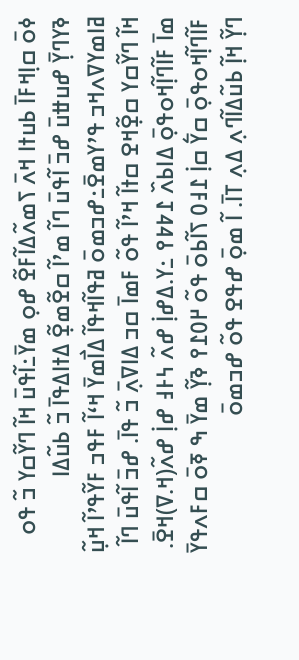ߦߋ߫ ߛߊ߲ߞߓߊ߫ ߕߎߙߊ ߞߍ߫ ߖߘߍ߬ߡߊ߬ߓߐ߬ ߝߋ߲ ߘߌ߫߸ߊ߬ߟߎ߫ ߞߊ߬ ߣߌ߬ߛߌ ߏ߬ ߟߋ ߢߌߣߌ߲߫ ߝߎߚߎ߫ ߝߏ߫ ߊ߬ߟߎ߫ ߣߊ߬ ߘߴߊ߬ ߛߐ߬ߘߐ߲߬ ߡߙߊߡߟߊ߫ ߏ߬ ߕߎ߬ߡߊ ߥߊߘߌߜߍߞߏ ߟߴߌߘߐ߫߸ߝߏߘߋ߫ ߥߟߊ߬ߞߟߊ߬ ߡߊ߯ߘߌ߫ ߞߵߊ߬ ߓߟߏ ߓߌ߬ߟߴߊ߬ ߞߎ߲߬ ߞߊ߬ ߣߌ߬ߛߌ ߛߐ߲߬ߞߐ ߛߙߊ߬ ߞߴߊ߬ ߟߋ߬ ߓߘߊ߫ ߛߏ ߡߊߜߍ߲߫ ߏ߬ ߟߊ߫. ߝߏ߫ ߊ߬ߟߎ߫ ߣߊ߬ ߘߊ߫ ߓߊ߬ߣߊ߲߬ߞߋߟߋ߲߫ ߡߊߕߍ߰ ߁߈߈߉ ߸ߌ.ߡߝߊ߲߭ ߝߍ߬ ߆߅߃ ߝߊ߲߭ ߝߍ߬(ߞ.ߜ)ߞߐ߫. ߓߊ߬ߣߊ߲߬ߞߋߟߋ߲߫ ߛߌ߱ ߛߊ߲߭ ߁߃߀ ߖߊ߬ߕߋ߫ ߟߋ߬ ߂߀߁߉ ߢߌ߲߬ ߘߌ߫ ߒ ߧߋ߫ ߛߓߍߟߌ߫ ߣߌ߲߬ ߞߊ߲߬ ߕߎ߬ߡߊ߬ߣߍ߲ ߡߍ߲ ߠߊ߫. ߊ߬ ߘߋ߲߫ ߝߟߐ ߟߋ߬ ߝߏߘߋ߫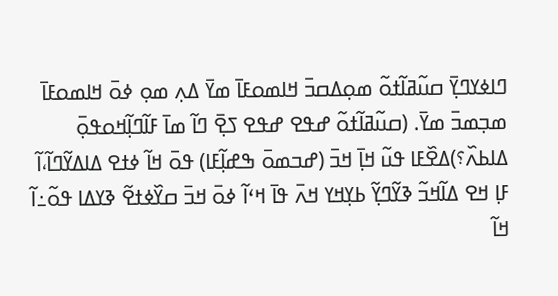ߣߊߦߌߣߌ߲߫ ߛߎ߬ߥߊ߬ߙߋ߬ ߘߋ߲ߡߛߏ߫ ߞߊߘߋߓߊ߫ ߘߌ߫ ߡߍ߲ ߘߋ߲ ߦߋ߫ ߞߊߘߋߓߊ߫ ߘߏ߲ߘߏ߫ ߘߌ߫. (ߛߎ߬ߥߊ߬ߙߋ߬ ߝߟߐ ߝߟߐ ߖߐ߲߫ ߣߊ߬ ߘߊ߫ ߓߊ߬ߣߊ߲߬ߞߋߟߋ߲߫ ߡߊߕߍ߰؟)ߡߐ߰ߓߊ ߟߎ߬ ߞߊ߲߫ ߞߏ߫ (ߝߏߘߋ߫ ߒߝߊ߲߬ߓߊ) ߟߋ߫ ߞߊ߬ ߦߙߐ ߡߊߡߌ߬ߣߊ߬،ߊ߬ ߓߊ߲ ߞߐ ߡߊ߬ߞߏ߬ ߢߌ߬ߣߌ߲߬ ߕߌ߲ߞߌ ߞߍ߫ ߟߊ߫ ߞߵߊ߬ ߦߋ߫ ߞߏ߫ ߛߌ߰ߦߙߐ߬ ߢߌߡߊ ߟߋ߬߸ߊ߬ ߞߊ߬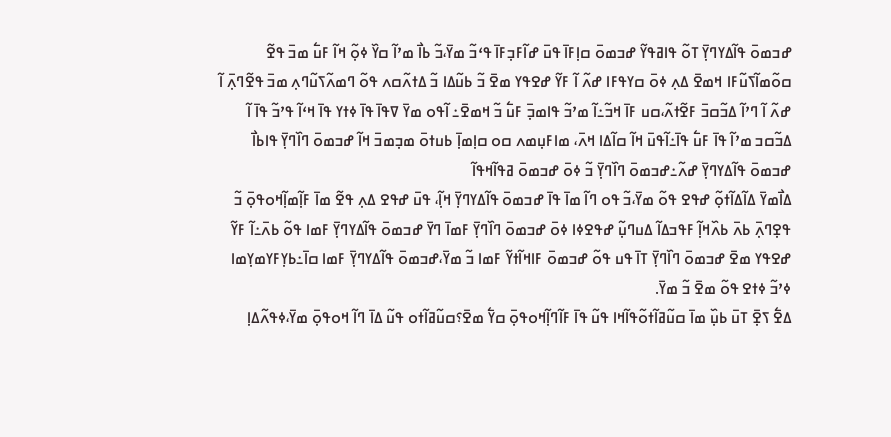ߝߏߘߋ߫ ߟߊ߬ߡߌߣߌ߲߫ ߠߋ߬ ߟߊߥߟߌ߬ ߝߏߘߋ߫ ߛߊ߲ߓߊ߫ ߟߎ߫ ߝߊ߬ߓߏ߲ߓߊ߫ ߟߵߏ߬ ߘߌ߫،ߏ߬ ߕߊ߯ ߘߴߊ߬ ߛߌ߰ ߦߋ߲߬ ߞߊ߬ ߓߎ߱ ߘߏ߫ ߟߐ߬ ߛߋ߬ߘߊ߬ߖߎ߬ߓߊ ߞߘߐ߫ ߡߍ߲ ߦߋ߫ ߛߌߟߓߊ ߝߍ߬ ߊ߬ ߓߌ߬ ߝߐߟߌ ߘߐ߫ ߏ߬ ߕߎ߬ߡߊ ߏ߬ ߡߙߍ߬ߛߍ ߟߋ߬ ߣߘߍ߬ߖߎ߬ߣߍ߲ ߘߏ߫ ߟߐ߬ߣߍ߲߫ ߊ߬ ߝߍ߬ ߊ߬ ߣߴߊ߬ ߡߏ߬ߛߏ߫ ߓߐ߬ߙߍ߬،ߛߎ ߓߊ߫ ߞߏ߬߸ߊ߬ ߘߴߏ߬ ߟߊߘߏ߲߫ ߓߎ߱ ߏ߬ ߞߘߐ߫߸ ߊ߬ߟߋ ߘߌ߫ ߜߟߊ߫ ߟߊ߫ ߦߙߌ ߟߊ߫ ߞߵߊ߬ ߟߴߏ߬ ߟߊ߫ ߊ߬ ߡߏ߬ߛߏ ߘߴߊ߬ ߟߊ߫ ߓߎ߱ ߟߊ߫߸ߊ߬ߟߎ߫ ߞߊ߬ ߛߊ߬ߡߊ ߞߍ߫، ߘߊߓߎ߲ߘߍ ߛߋ ߛߊ߲ߘߊ߲߫ ߕߎߙߋ߫ ߘߏ߲ߘߏ߫ ߞߊ߬ ߝߏߘߋ߫ ߣߊ߰ߣߌ߲߫ ߟߊߕߊ߯ ߝߏߘߋ߫ ߟߊ߬ߡߌߣߌ߲߫ ߝߍ߬߸ߝߏߘߋ߫ ߣߊ߰ߣߌ߲߫ ߏ߬ ߦߋ߫ ߝߏߘߋ߫ ߥߟߊ߬ߞߟߊ߬
ߡߊ߯ߘߌ߫ ߡߊ߬ߡߊ߬ߙߋ߲߬ ߝߟߐ ߟߋ߬ ߘߌ߫،ߏ߬ ߟߋ ߣߊ߬ ߘߊ߫ ߟߊ߫ ߝߏߘߋ߫ ߟߊ߬ߡߌߣߌ߲߫ ߞߊ߲߬، ߟߎ߫ ߝߟߐ ߡߍ߲ ߟߐ߬ ߘߊ߫ ߓߊ߲߬ߘߊ߲߬ߞߋߟߋ߲߫ ߏ߬ ߟߐ߲ߣߍ߲߫ ߕߍ߫ ߕߍ߰ߞߊ߲߬ ߓߟߏߡߊ߬ ߡߎߣߎ߲߬ ߝߟߐߦߊ ߦߋ߫ ߝߏߘߋ߫ ߣߊ߰ߣߌ߲߫ ߓߘߊ߫ ߣߌ߫ ߝߏߘߋ߫ ߟߊ߬ߡߌߣߌ߲߫ ߓߘߊ ߟߋ߬ ߕߍ߫߸ߊ߬ ߓߌ߬ ߝߐߟߌ ߘߐ߫ ߝߏߘߋ߫ ߣߊ߰ߣߌ߲߫ ߠߊ߫ ߟߎ ߟߋ߬ ߝߏߘߋ߫ ߓߊߞߊ߬ߙߌ߬ ߓߘߊ ߏ߬ ߘߌ߫،ߝߏߘߋ߫ ߟߊ߬ߡߌߣߌ߲߫ ߓߘߊ ߛߊ߫߸ߕߌ߲ߓߌߘߌ߲ߘߊ ߦߴߏ߬ ߦߙߐ ߟߋ߬ ߘߐ߫ ߏ߬ ߘߌ߫.
ߡߐ߱ ߖߐ߲߫ ߠߎ߫ ߕߎ߲߰ ߘߊ߫ ߛߎ߬ߥߊ߬ߙߋ߬ߟߊ߬ߞߊ ߟߎ߬ ߟߊ߫ ߓߊ߬ߣߊ߲߬ߞߋߟߋ߲߫ ߛߌ߱ ߘߐ߫؟ߛߎ߬ߥߊ߬ߙߋ ߟߎ߬ ߡߊ߫ ߣߊ߬ ߞߋߟߋ߲߫ ߘߌ߫،ߦߟߍ߬ߡߊ߲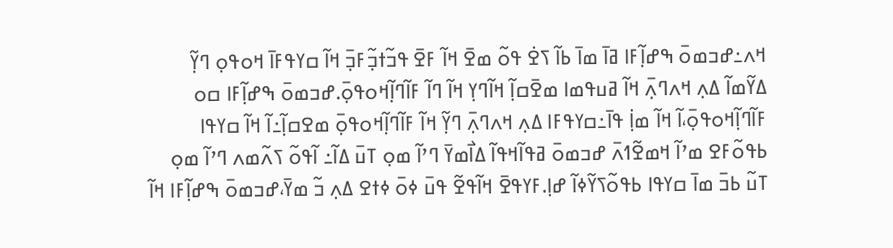ߞߍ߸ߝߏߘߋ߫ ߒߝߊ߲߬ߓߊ ߥߊ߫ ߘߊ߫ ߕߊ߬ ߖߐ߭ ߟߋ߬ ߘߐ߫ ߞߊ߬ ߓߐ߫ ߟߏ߬ߙߏ߲߬ߓߏ߲߫ ߞߊ߬ ߛߌߟߓߊ߫ ߞߋߟߋ߲ ߣߌ߲߬ ߡߌ߬ߘߊ߬ ߡߍ߲ ߞߍߣߍ߲߫ ߞߊ߬ ߥߎߟߘߊ ߘߐ߫ߛߊ߲߬ ߞߊ߬ߣߌ߲ ߞߊ߬ ߣߊ߬ ߓߊ߬ߣߊ߲߬ߞߋߟߋ߲߫.ߝߏߘߋ߫ ߒߝߊ߲߬ߓߊ ߛߋ ߓߊ߬ߣߊ߲߬ߞߋߟߋ߲߫،ߊ߬ ߞߊ߬ ߘߊ߲߭ ߟߊ߫߸ߛߌߟߓߊ ߡߍ߲ ߞߍߣߍ߲߫ ߣߌ߲߬ ߞߊ߬ ߓߊ߬ߣߊ߲߬ߞߋߟߋ߲߫ ߘߐߛߊ߲߬߸ߊ߬ ߞߊ߬ ߛߌߟߊ ߕߟߋ߬ߓߐ ߘߴߊ߬ ߞߘߐ߬ߗߍ߫ ߝߏߘߋ߫ ߥߟߊ߬ߞߟߊ߬ ߡߊ߯ߘߌ߫ ߣߴߊ߬ ߘߋ߲ ߠߎ߫ ߡߊ߬߸ ߊ߬ߟߋ߬ ߖߍ߬ߘߍ ߣߴߊ߬ ߘߋ߲ ߠߎ߬ ߕߏ߫ ߘߊ߫ ߛߌߟߊ ߕߟߋ߬ߖߌ߬ߦߊ߬ ߝߊ߲.ߓߌߟߐ߫ ߞߊ߬ߟߐ߬ ߟߎ߫ ߦߋ߫ ߦߙߐ ߡߍ߲ ߏ߬ ߘߌ߫،ߝߏߘߋ߫ ߒߝߊ߲߬ߓߊ ߞߊ߬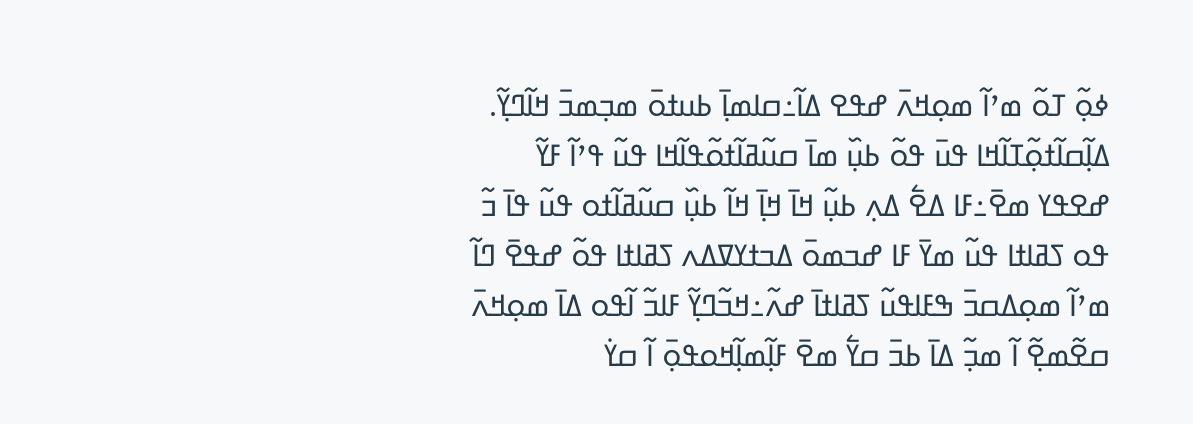ߦߋ߲߬ ߠߋ߬ ߘߴߊ߬ ߘߋ߲ߞߍ߫ ߝߟߐ ߡߊ߬߸ߛߊߘߊ߲߫ ߕߎߙߋ߫ ߘߏ߲ߘߏ߫ ߞߊ߬ߣߌ߲߬.
ߡߊ߲߬ߛߊ߬ߙߋ߲߬ߠߊ߬ߞߊ ߟߎ߫ ߟߋ߬ ߕߎ߲߰ ߘߊ߫ ߛߎ߬ߥߊ߬ߙߋ߬ߟߊ߬ߞߊ ߟߎ߬ ߟߴߊ߬ ߓߌ߬ ߝߐߟߌ ߘߐ߫߸ߓߊ ߡߐ߱ ߡߍ߲ ߕߎ߲߬ ߞߊ߫ ߞߊ߲߫ ߞߊ߬ ߕߎ߲߰ ߛߎ߬ߥߊ߬ߙߋ ߟߎ߬ ߟߊ߫ ߏ߬ ߟߋ ߖߥߊߙߊ ߟߎ߬ ߘߌ߫ ߓߊ ߝߏߘߋ߫ ߡߏߙߌߜߡߍ ߖߥߊߙߊ ߟߋ߬ ߝߟߐ߫ ߣߊ߬ ߘߴߊ߬ ߘߋ߲ߡߛߏ߫ ߒߓߊߟߎ߬ ߖߥߊߙߊ߫ ߝߍ߬߸ߞߏ߬ߣߌ߲߬ ߓߊߏ߬ ߊ߬ߟߋ ߡߊ߫ ߘߋ߲ߞߍ߫ ߛߐ߬ߘߐ߲߬ ߊ߬ ߘߏ߲߬ ߡߊ߫ ߕߏ߫ ߛߌ߱ ߘߐ߫ ߓߊ߲߬ߘߊ߲߬ߞߋߟߋ߲߫ ߊ߬ ߛߌ߭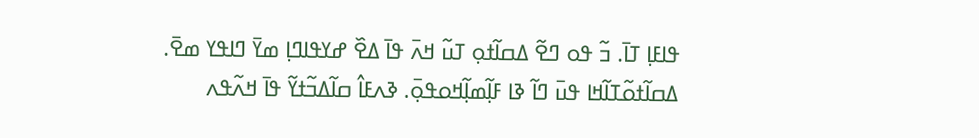ߟߊߓߊ߲ ߠߊ߫. ߏ߬ ߟߋ ߣߐ߬ ߡߛߊ߬ߙߋ߲ ߠߎ߬ ߞߍ߫ ߟߊ߫ ߡߐ߰ ߝߌߟߊߣߊ߲ ߘߌ߫ ߣߊߟߌ ߘߐ߫.
ߡߛߊ߬ߙߋ߬ߠߊ߬ߞߊ ߟߎ߫ ߣߊ߬ ߢߊ ߓߊ߲߬ߘߊ߲߬ߞߋߟߋ߲߫. ߢߍߓߊ߮ ߛߊ߬ߡߏ߬ߙߌ߬ ߟߊ߫ ߞߍ߬ߟߍ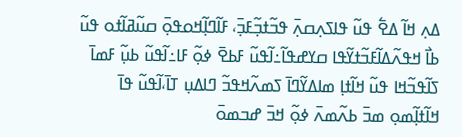ߡߍ߲ ߞߊ߬ ߡߐ߱ ߟߎ߬ ߟߊߖߍ߲ߛߍ߲߫ ߟߏ߬ߙߏ߲߬ߓߏ߲߫، ߓߊ߬ߣߊ߲߬ߞߋߟߋ߲߫ ߛߎ߬ߥߊ߬ߙߋ ߟߎ߬ ߕߊ߯ ߞߟߍ߬ߡߊ߬ߓߏ߬ߙߌ߬ߟߊ ߛߌߝߟߊ߬߸ߊ߬ߟߎ߬ ߓߕߐ߫ ߦߋ߲߬ ߓߊ߸ߊ߬ߟߎ߬ ߕߎ߲߬ ߓߘߊ߫ ߖߊ߬ߟߏ߬ߞߊ ߟߎ߬ ߞߊ߬ߙߊ߲ ߘߊߡߌ߬ߣߊ߫ ߖߘߍ߬ߞߟߏ߬ ߣߊߡߎ߲ ߠߊ߫،ߊ߬ߟߎ߬ ߟߊ߫ ߞߊ߬ߙߊ߲߬ߘߋ߲ ߘߏ߫ ߕߍ߬ߘߍ߫ ߦߋ߲߬ ߞߏ߫ ߝߏߘߋ߫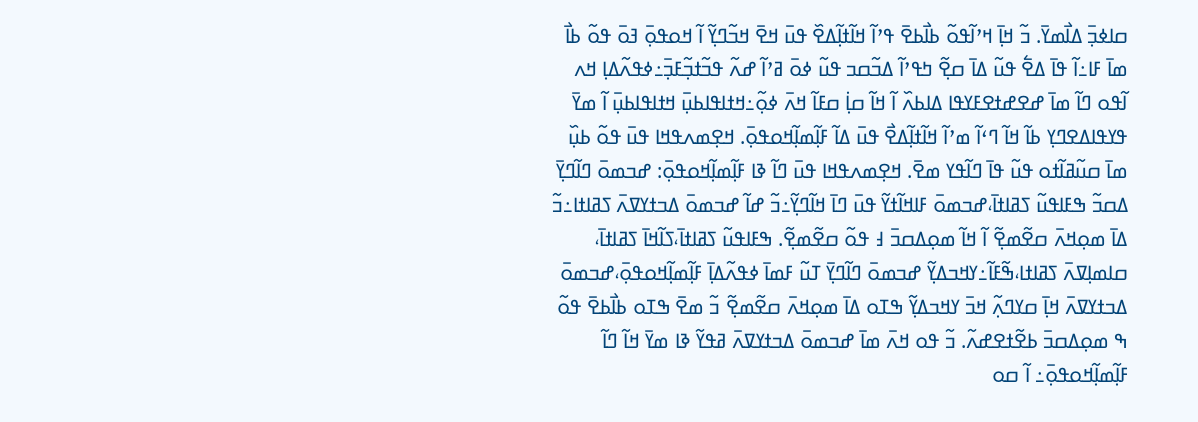ߛߊߦߏ߲߫ ߡߊ߯ߘߌ߫. ߏ߬ ߞߊ߲߫ ߞߴߊ߬ߟߋ߬ ߕߊ߯ߕߐ߫ ߟߴߊ߬ ߞߊ߬ߙߊ߲߬ߡߐ߰ ߟߎ߫ ߞߐ߫ ߞߏ߬ߣߌ߲߬ ߊ߬ ߞߋߟߋ߲߫ ߔߋ߫ ߟߋ߬ ߕߊ߯ ߘߊ߫ ߓߊ߸ߊ߬ ߟߊ߫ ߡߐ߱ ߟߎ߬ ߡߊ߫ ߛߐ߲߬ ߤߟߴߊ߬ ߡߏ߬ߛߏ ߟߎ߬ ߦߋ߫ ߥߴߊ߬ ߝߍ߬ ߟߏ߬ߙߏ߲߬ߓߏ߲߫߸ߦߟߍ߬ߡߊ߲ ߞߍ ߊ߬ߟߋ ߣߊ߬ ߘߊ߫ ߝߐߝߙߐߓߌߟߊ ߡߊߕߍ߰ ߊ߬ ߞߊ߬ ߛߊ߲߭ ߛߓߊ߬ ߞߍ߫ ߦߋ߲߬߸ߞߙߊߟߊߕߎ߲߫ ߞߙߊߟߊߕߎ߲߫ ߊ߬ ߘߌ߫ ߟߌߟߊߡߐߣߌ߲ ߕߊ߬ ߞߊ߬ ߣߵߊ߬ ߘߴߊ߬ ߞߊ߬ߙߊ߲߬ߡߐ߯ ߟߎ߫ ߡߊ߬ ߓߊ߲߬ߘߊ߲߬ߞߋߟߋ߲߫. ߞߐ߲ߘߍߟߞߊ ߟߎ߫ ߟߋ߬ ߕߎ߲߰ ߘߊ߫ ߛߎ߬ߥߊ߬ߙߋ ߟߎ߬ ߟߊ߫ ߣߊ߬ߟߌ ߘߐ߫. ߞߐ߲ߘߍߟߞߊ ߟߎ߫ ߣߊ߬ ߢߊ ߓߊ߲߬ߘߊ߲߬ߞߋߟߋ߲߫: ߝߏߘߋ߫ ߣߊ߬ߣߌ߲߫ ߡߛߏ߬ ߒߓߊߟߎ߬ ߖߥߊߙߊ߫،ߝߏߘߋ߫ ߓߊߞߊ߬ߙߌ߬ ߟߎ߫ ߣߊ߫ ߞߊ߬ߣߌ߲߬߸ߏ߬ ߝߊ߬ ߝߏߘߋ߫ ߡߏߙߌߜߍ߫ ߖߥߊߙߊ߸ߏ߬ ߡߊ߫ ߘߋ߲ߞߍ߫ ߛߐ߬ߘߐ߲߬ ߊ߬ ߞߊ߬ ߘߋ߲ߡߛߏ߫ ߃ ߟߋ߬ ߛߐ߬ߘߐ߲߬. ߒߓߊߟߎ߬ ߖߥߊߙߊ߫،ߖߊ߬ߞߊ߫ ߖߥߊߙߊ߫، ߛߊߘߊ߲ߜߍ߫ ߖߥߊߙߊ،ߒ߬ߓߊ߬߸ߌߞߏߡߌ߲߬ ߝߏߘߋ߫ ߣߊ߬ߣߌ߲߫ ߠߎ߬ ߓߘߊ߫ ߦߟߍ߬ߡߊ߲߫ ߓߊ߲߬ߘߊ߲߬ߞߋߟߋ߲߫،ߝߏߘߋ߫ ߡߏߙߌߜߍ߫ ߞߊ߲߫ ߛߌߣߍ߲߬ ߞߏ߫ ߌߞߏߡߌ߲߬ ߒߠߋ ߡߊ߫ ߘߋ߲ߞߍ߫ ߛߐ߬ߘߐ߲߬ ߏ߬ ߘߐ߫ ߒߠߋ ߕߊ߯ߕߐ߫ ߟߋ߬ ߒ ߘߋ߲ߡߛߏ߫ ߕߐ߬ߙߐߝߍ߬. ߏ߬ ߟߋ ߞߍ߫ ߘߊ߫ ߝߏߘߋ߫ ߡߏߙߌߜߍ߫ ߥߟߌ߬ ߢߊ ߘߌ߫ ߞߊ߬ ߣߊ߬ ߓߊ߲߬ߘߊ߲߬ߞߋߟߋ߲߫߸ ߊ߬ ߛߋ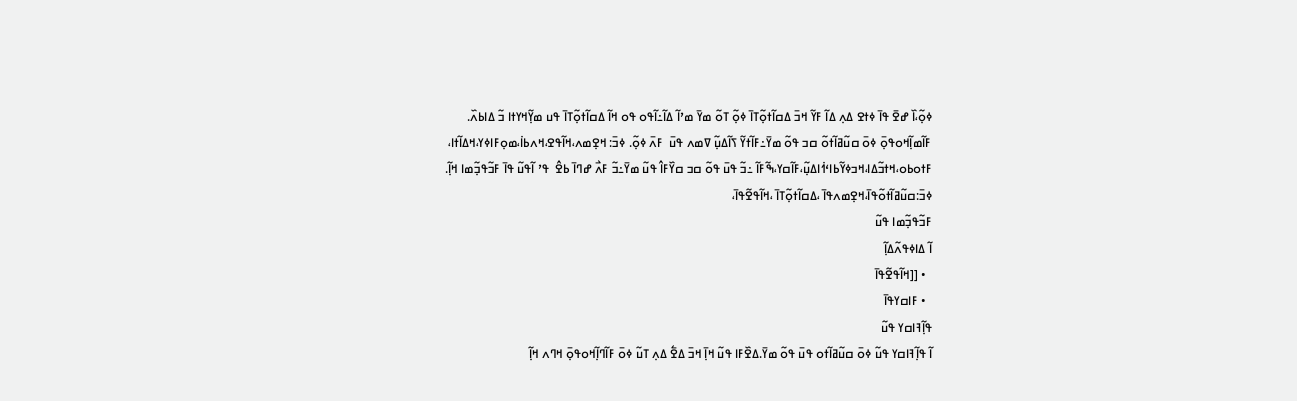ߦߋ߲߬،ߊ߰ ߝߐ߫ ߟߊ߫ ߦߙߐ ߡߍ߲ ߡߊ߬ ߓߌ߬ ߞߏ߫ ߡߛߊ߬ߙߋ߲߬ߠߊ߫ ߦߋ߲߬ ߠߋ߬ ߘߌ߫ ߘߴߊ߬ ߡߊ߬߸ߊ߬ߟߋ ߟߋ ߞߊ߬ ߡߛߊ߬ߙߋ߲߬ߠߊ߫ ߟߎ ߘߌ߲߬ߞߌߙߊ ߏ߬ ߡߊߕߍ߰.
ߓߊ߬ߘߊ߲߬ߞߋߟߋ߲߫ ߦߋ߫ ߛߎ߬ߥߊ߬ߙߋ߬ ߛߏ ߟߋ߬ ߘߌ߫߸ߓߊ߬ߙߌ߬ ߖߊ߬ߡߎ߲߬ ߜߘߍ ߟߎ߫  ߓߍ߫ ߦߋ߲߬. ߦߏ߫: ߞߐ߲ߘߍ،ߞߊ߬ߟߐ،ߞߍߕߊ߭،ߘߋ߲ߓߊߦߌ،ߞߡߊ߬ߙߊ، ߓߙߋߕߋ،ߞߙߏ߬ߡߊ،ߞߏߦߌ߬ߕߊߵߗ߭ߊߡߎ߲߬،ߓߊ߬ߛߌ،ߒ߬ߓߊ߬ ߸ߏ߬ ߟߎ߫ ߟߋ߬ ߛߏ ߛߌ߰ߓߊ߮ ߟߎ߬ ߘߌ߫߸ߏ߬ ߓߍ߯ ߝߣߊ߫ ߕߐ߮  ߟߴ ߊ߬ߟߎ߬ ߟߊ߫ ߓߏ߬ߟߏ߲߬ߘߊ ߞߊ߲߬. ߦߏ߫:ߛߎ߬ߥߊ߬ߙߋ߬ߟߊ߫،ߞߐ߲ߘߍߟߊ߫ ،ߡߛߊ߬ߙߋ߲߬ߠߊ߫ ،ߞߊ߬ߟߐ߬ߟߊ߫،
ߓߏ߬ߟߏ߲߬ߘߊ ߟߎ߬
ߊ߬ ߡߊߦߟߍ߬ߡߊ߲߬
  • [[ߞߊ߬ߟߐ߬ߟߊ߫
  • ߓߊߛߌߟߊ߫
ߟߊ߲߬ߔߊߛߌ ߟߎ߬
ߊ߬ ߟߊ߲߬ߔߊߛߌ ߟߎ߬ ߦߋ߫ ߛߎ߬ߥߊ߬ߙߋ ߟߎ߫ ߟߋ߬ ߘߌ߫.ߡߐ߰ߓߊ ߟߎ߬ ߞߊ߲߫ ߞߏ߫ ߡߐ߱ ߡߍ߲ ߠߎ߬ ߦߋ߫ ߓߊ߬ߣߊ߲߬ߞߋߟߋ߲߫ ߞߣߍ ߞߊ߲߬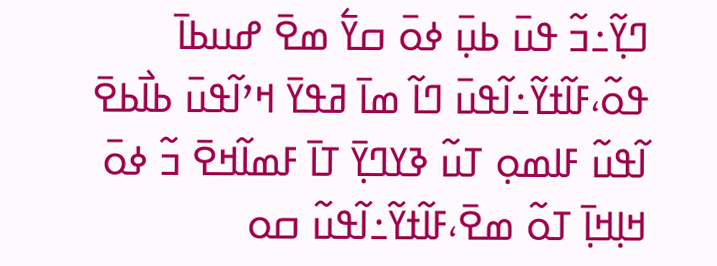ߣߌ߲߬߸ߏ߬ ߟߎ߫ ߕߎ߲߫ ߦߋ߫ ߛߌ߱ ߘߐ߫ ߝߎߕߊ߫ ߟߋ߬،ߓߊ߬ߙߌ߬߸ߊ߬ߟߎ߫ ߣߊ߬ ߘߊ߫ ߥߟߌ߫ ߞߴߊ߬ߟߎ߫ ߕߊ߯ߕߐ߫ ߊ߬ߟߎ߬ ߓߊߘߋ߲ ߠߎ߬ ߢߌߣߌ߲߫ ߠߊ߫ ߓߘߊ߬ߞߐ߫ ߏ߬ ߦߋ߫ ߞߊ߲ߞߊ߲߫ ߠߋ߬ ߘߐ߫،ߓߊ߬ߙߌ߬߸ߊ߬ߟߎ߬ ߛߋ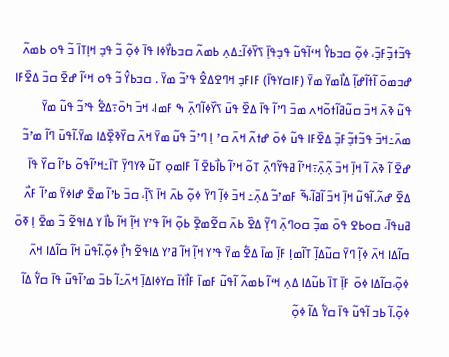ߟߏ߬ߙߏ߲߬ߓߏ߲߫، ߦߋ߲߬ ߛߏߕߌ߮ ߞߵߊ߬ߟߎ߬ ߟߏ߲ߟߊ߲߫ ߖߌ߰ߦߊ߬߸ߡߍ߲ ߕߘߍ߬ ߛߏߕߌ߯ߦߊ ߟߊ߫ ߦߋ߲߬ ߏ߬ ߟߏ߲ ߞߊ߲ߠߊ߫ ߏ߬ ߟߋ ߕߘߍ߬ ߝߏߘߋ߫ ߊ߬ߙߊ߬ߝߊ߲߬ ߡߊ߯ߘߌ߫ ߘߌ߫ (ߓߊߛߌߟߊ߫) ߓߊߓߏ߲ ߞߣߐߡߐ߮ ߟߴߏ߬ ߘߌ߫ . ߛߏߕߌ߮ ߏ߬ ߟߋ ߞߵߊ߬ ߝߐ߫ ߛߏ߫ ߡߐ߰ߓߊ ߟߎ߬ ߢߍ߫ ߞߏ߫ ߛߎ߬ߥߊ߬ߙߋ߬ߞߍ ߘߏ߫ ߣߴߊ߬ ߟߊ߫ ߡߐ߰ ߟߎ߫ ߖߌ߰ߦߊ߬ߣߍ߲߫ ߒ ߓߘߊ، ߞߏ߫ ߤߋ߫߹ߡߐ߱ ߟߴߏ߬ ߟߎ߬ ߘߌ߫ ߘߍ߫߸ߞߏ߫ ߟߏ߬ߙߏ߲߬ߓߏ߲߫ ߡߐ߰ߓߊ ߟߎ߬ ߦߋ߫ ߝߙߍ߬ ߞߍ߫ ߛߴ ߊ߲ ߣߴߏ߬ ߟߎ߬ ߘߌ߫ ߞߍ߫ ߛߌ߰ߢߐ߲߰ߡߊ ߘߌ߫.ߊ߬ߟߎ߫ ߣߊ߬ ߘߴߏ߬ ߝߐ߫ ߊ߬ ߢߍ߫ ߊ߬ ߞߊ߲߫ ߞߏ߫ ߍ߲߬ߍ߲߫߹ߞߴߊ߬ ߥߟߌ߬ߣߍ߲߫ ߠߋ߬ ߞߴߊ߬ ߕߊ߯ߕߐ߫ ߊ߬ ߓߊߘߋ߲ ߠߎ߬ ߢߌߣߌ߲߫ ߠߊ߫߸ߞߴߊ߬ߟߋ߬ ߕߴߊ߬ ߛߌ߰ ߟߊ߫ ߡߐ߰ ߝߍ߬.ߊ߬ߟߎ߬ ߞߊ߲߫ ߞߏ߫ ߊ߬ߥߊ߬،ߒ߬ ߓߘߴߏ߬ ߡߍ߲߫߸ ߞߏ߫ ߦߊ߲߬ ߣߌ߫ ߦߋ߲߬ ߕߍ߫ ߞߊ߫ ߖߊ߲߬، ߛߏ߫ ߕߴߊ߬ ߘߐ߫ ߝߊߦߌ߫ ߘߴߊ߬ ߓߍ߯ ߥߎߟߊ߫، ߛߋߕߐ ߟߋ߫ ߘߏ߲߬ ߛߋߣߍ߲߫ ߣߌ߲߬ ߡߐ߰ ߕߍ߫ ߛߐ߬ߘߐ߲߫ ߕߋ߲߬ ߞߊ߬ ߟߴߌ ߞߊ߲߬ ߞߊ߬ ߕߊ߯ ߌ ߡߊߟߐ߬ ߏ߬ ߘߐ߫ ߊ߲ ߧߋ߫ ߛߊ߬ߡߊ ߞߍ߫ ߦߊ߲߬ ߣߌ߫ ߛߎ߬ߡߊ߲߬ ߠߊ߬ߘߊ߲ ߓߊ߲߫ ߘߊ߫ ߡߐ߱ ߘߌ߫ ߟߴߌ ߞߊ߲߬ ߞߊ߬ ߥߴߌ ߡߊߟߐ߬ ߤߊ߲߯ ߦߋ߲߬.ߊ߬ߟߎ߫ ߞߊ߬ ߛߊ߬ߡߊ ߞߍ߫ ߦߋ߲߬،ߛߊ߬ߡߊ ߦߋ߫ ߓߊ߲߫ ߠߊ߫ ߕߎ߬ߡߊ ߡߍ߲ ߞߵߊ߬ ߕߘߍ߬ ߊ߬ߟߎ߬ ߓߘߊ߫ ߓߊ߯ߙߊ߫ ߛߌߦߊߡߊ߲߫ ߞߍ߫߸ߊ߬ ߕߏ߫ ߘߴߊ߬ߟߎ߬ ߟߊ߫ ߛߌ߱ ߡߊ߬ ߦߋ߲߬.ߊ߬ ߕߏ ߊ߬ߟߎ߬ ߟߊ߫ ߛߌ߱ ߡߊ߬ ߦߋ߲߬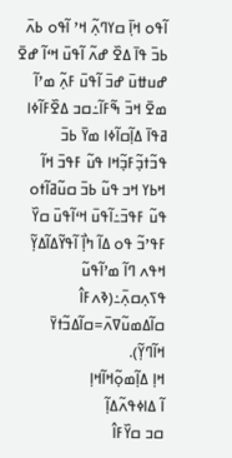ߊ߬ߟߋ ߞߊ߲߫ ߛߌߣߍ߲߬ ߞߴ ߊ߬ߟߋ ߕߍ߫ ߕߏ߫ ߟߊ߫ ߡߐ߰ ߝߍ߬ ߊ߬ߟߎ߫ ߞߵߊ߬ ߝߐ߫ ߝߎߚߎ߫ ߝߏ߫ ߊ߬ߟߎ߫ ߓߍ߲߬ ߘߴߊ߬ ߘߐ߫ ߞߏ߫ ߒ߬ߓߊ߬߸ߛߏ ߡߐ߰ߓߊ߬ߦߊ ߥߟߊ߫ ߡߊ߲߬ߛߊ߬ߦߊ ߘߌ߫ ߕߏ߫ ߟߏ߬ߙߏ߲߬ߓߏ߲߬ߞߊ ߟߎ߬ ߓߟߏ߫ ߞߊ߬ ߞߕߌ ߞߏ ߟߎ߬ ߕߏ߫ ߛߎ߬ߥߊ߬ߙߋ ߟߎ߬ ߓߟߏ߫߸ߊ߬ߟߎ߫ ߞߵߊ߬ߟߎ߫ ߛߌ߰ ߓߟߴߏ߬ ߟߋ ߡߊ߬ ߤߊ߲߯ ߊ߬ߟߌ߬ߡߊ߬ߡߌ߲߬ ߞߟߍ ߣߊ߬ ߘߴߊ߬ߟߎ߬ ߟߖߍ߲ߛߍ߲߫߸(ߢߍߓߊ߮ ߛߊ߬ߡߘߎ߬ߜߍ߫=ߛߊ߬ߡߏ߬ߙߌ߫ ߞߊ߬ߣߌ߲߬).
ߞߊ߲ ߡߊ߲߬ߘߋ߲߬ߞߊ߬ߞߊ߲
ߊ߬ ߡߊߦߟߍ߬ߡߊ߲߬
ߛߏ ߛߌ߰ߓߊ߮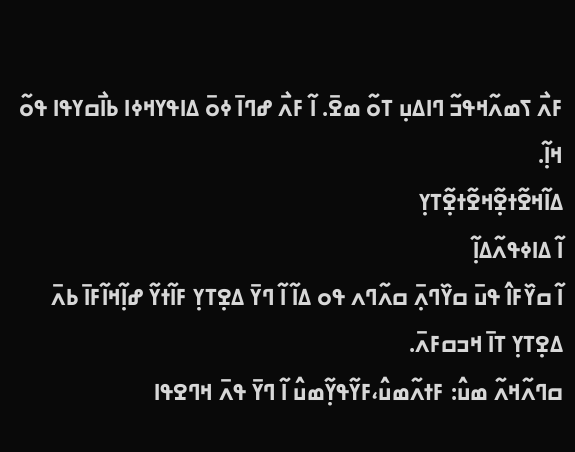ߓߍ߯ ߖߘߍ߬ߞߟߏ߬ ߣߊߡߎ߲ ߠߋ߬ ߘߐ߫. ߊ߬ ߓߍ߯ ߝߣߊ߫ ߦߋ߫ ߡߊߟߌߞߦߊ ߕߊ߯ߛߌߟߊ ߟߋ߬ ߞߊ߲߬.
ߡߊ߬ߞߐ߬ߙߐ߲߬ߞߐ߬ߙߐ߲߬ߠߌ߲
ߊ߬ ߡߊߦߟߍ߬ߡߊ߲߬
ߊ߬ ߛߌ߰ߓߊ߮ ߟߎ߫ ߛߌ߰ߣߍ߲߫ ߛߍ߬ߣߍ ߟߋ ߡߊ߬ ߊ߬ ߣߌ߫ ߡߐ߲ߠߌ߲ ߓߊ߬ߙߌ߬ ߝߊ߲߬ߞߊ߬ߓߊ߫ ߕߍ߫ ߡߐ߲ߠߌ߲ ߠߊ߫ ߞߏߛߓߍ߫.
ߛߣߍ߬ߞߍ߬ ߘߎ߮: ߓߙߍ߬ߘߎ߮،ߓߌ߬ߟߌ߲߬ߘߎ߮ ߊ߬ ߣߌ߫ ߟߍ߫ ߞߣߐߟߊ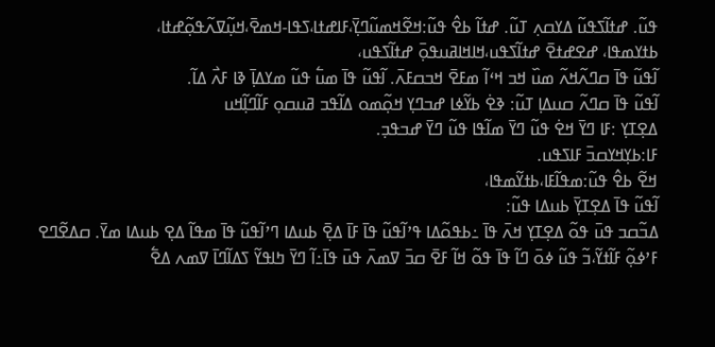ߟߎ߬. ߝߙߊ߬ߖߟߎ߬ ߡߌߛߍ߲ ߠߎ߬. ߝߙߊ߬ ߕߐ߮ ߟߎ߬:ߞߐ߬ߞߘߎ߬ߣߌ߲߫،ߓߊߝߙߊ،ߖߟߊ-ߞߘߐ߫،ߞߎ߲߬ߜߍ߬ߟߋ߲߬ߝߙߊ،
ߕߙߌߘߟߊ، ߝߐߝߙߐ߫ ߝߙߊ߬ߖߟߎ،ߞߊߞߊߥߎߟߋ߲߫ ߝߙߊ߬ߖߟߎ،
ߊ߬ߟߎ߬ ߟߊ߫ ߛߣߍ߬ߞߍ߬ ߘߎ߰ ߞߏ ߞߵߊ߬ ߘߓߐ߫ ߞߏߛߓߍ߫. ߊ߬ߟߎ߬ ߟߊ߫ ߘߎ߱ ߟߎ߬ ߘߌߡߊ߲߫ ߢߊ ߓߍ߯ ߡߊ߬.
ߊ߬ߟߎ߬ ߟߊ߫ ߛߣߍ߬ ߛߎߡߊ߲ ߠߎ߬: ߢߐ߭ ߕߌ߬ߦߊ ߝߏߣߌ߲ ߞߋ߲߬ߘߋ ߡߊ߬ߟߏ ߥߎߛߋ߲ ߓߊ߬ߣߊ߲߬ߞߎ
ߡߐ߲ߠߌ߲ :ߓߊ ߣߌ߫ ߞߐ߭ ߟߎ߬ ߣߌ߫ ߘߊ߬ߟߊ ߟߎ߬ ߣߌ߫ ߝߏߟߏ߲.
ߓߊ:ߕߌ߲ߞߌߛߏ߫ ߓߊߖߟߎ.
ߞߐ߬ ߕߐ߮ ߟߎ߬:ߘߟߊ߬ߓߊ،ߕߙߌ߬ߘߟߊ،
ߊ߬ߟߎ߬ ߟߊ߫ ߡߐ߲ߠߌ߲߫ ߕߎߡߊ ߟߎ߬:
ߡߏ߬ߛߏ ߟߎ߫ ߟߋ߬ ߡߐ߲ߠߌ߲ ߞߍ߫ ߟߊ߫ ߸ߕߟߋ߬ߡߊ ߟߴߊ߬ߟߎ߬ ߟߊ߫ ߓߊ߫ ߡߐ߲߫ ߕߎߡߊ ߣߴߊ߬ߟߎ߬ ߟߊ߫ ߘߟߊ߬ ߡߐ߲ ߕߎߡߊ ߘߌ߫. ߛߡߐ߬ߣߐ ߓߴߦߋ߲߬ ߓߊ߬ߙߌ߬،ߏ߬ ߟߎ߬ ߦߋ߫ ߣߊ߬ ߟߊ߫ ߟߋ߬ ߞߊ߬ ߓߐ߫ ߛߏ߫ ߜߘߍ߫ ߟߎ߫ ߟߊ߫߸ߊ߬ ߣߌ߫ ߤߊߟߌ߬ ߖߡߊ߬ߣߊ߫ ߜߘߍ ߡߐ߱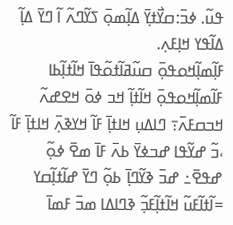ߟߎ߬. ߦߏ߫:ߛߌ߯ߙߌ߲߫ ߡߊ߲߬ߘߋ߲߫ ߖߌ߬ߣߍ߬ ߊ߬ ߣߌ߫ ߡߊ߲߬ ߡߊ߬ߟߌ ߞߊ߲ߓߍ߲.
ߓߊ߲߬ߘߊ߲߬ߞߋߟߋ߲߫ ߛߎ߬ߥߊ߬ߙߋ߬ߟߊ߫ ߞߊ߬ߙߊ߲߬ߕߊ
ߓߊ߬ߘߊ߲߬ߞߋߟߋ߲߫ ߞߊ߬ߙߊ߲߬ ߞߏ ߦߋ߫ ߞߐߝߍ߬ ߞߏߛߓߍ߫߹ ߣߊߡߎ߲ ߞߊߙߊ߲߫ ߓߊ߬ ߞߌߢߍ߲߫ ߞߊߙߊ߲߫ ߓߊ߬ ،ߏ߬ ߝߌ߬ߟߊ ߝߏߦߌ߫ ߕߍ߫ ߓߊ߫ ߘߐ߫ ߦߋ߲߬ ߝߟߐ߫߸ ߝߏ߫ ߢߌ߬ߣߊ߲߫ ߕߋ߲߬ ߣߌ߫ ߝߊ߬ߙߊ߲߬ߛߌ =ߊ߬ߙߊ߬ߓߎ߬ ߞߊ߬ߙߊ߲߬ߓߏ߲߬ ߢߣߊߡߊ ߘߏ߫ ߓߘߊ߫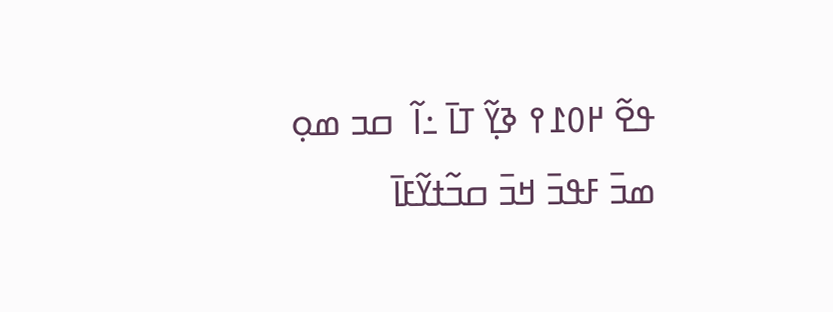ߟߐ߬ ߂߀߁߉ ߢߌ߲߬ ߠߊ߫ ߸ߊ߬  ߛߏ ߘߋ߲ ߘߏ߫ ߓߟߏ߫ ߞߏ߫ ߛߏ߬ߙߌ߬ߓߊ߫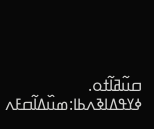ߛߎ߬ߥߊ߬ߙߋ.
ߦߌߟߡߊߢߍߕߊ:ߘߎ߰ߡߊ߬ߛߓߍ